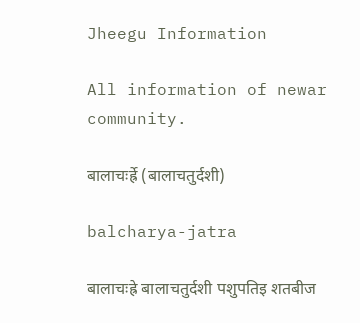Jheegu Information

All information of newar community.

बालाचःर्ह्रे (बालाचतुर्दशी)

balcharya-jatra

बालाचःह्रे बालाचतुर्दशी पशुपतिइ शतबीज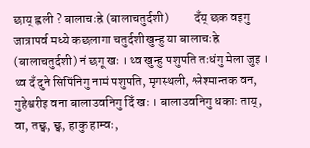छाय् ह्वली ? बालाचःह्रे (बालाचतुर्दशी)          दँय् छक वइगु जात्रापर्व मध्ये कछलागा चतुर्दशीखुन्हु या बालाचःह्रे (बालाचतुर्दशी) नं छगू खः । थ्व खुन्हु पशुपति तःधंगु मेला जुइ । थ्व दँ दुने सिपिंनिगु नामं पशुपति, मृगस्थली, श्लेश्मान्तक वन, गुहेश्वरीइ वना बालाउवनिगु दिँ खः । बालाउवनिगु धकाः ताय्, वा, तछ्व, छ्व, हाकु हाम्वः,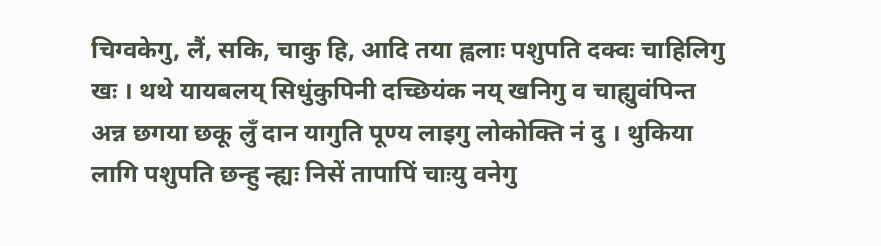चिग्वकेगु, लैं, सकि, चाकु हि, आदि तया ह्वलाः पशुपति दक्वः चाहिलिगु खः । थथे यायबलय् सिधुंकुपिनी दच्छियंक नय् खनिगु व चाह्युवंपिन्त अन्न छगया छकू लुँ दान यागुति पूण्य लाइगु लोकोक्ति नं दु । थुकिया लागि पशुपति छन्हु न्ह्यः निसें तापापिं चाःयु वनेगु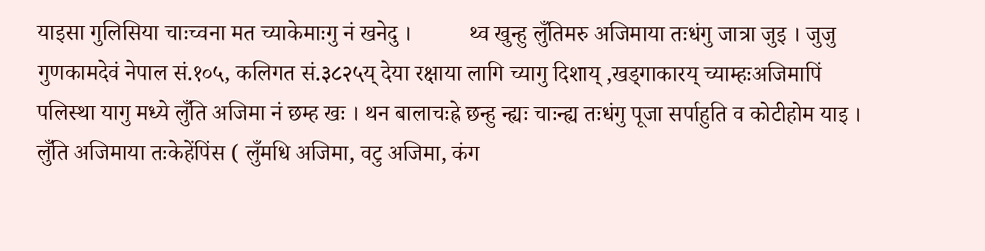याइसा गुलिसिया चाःच्वना मत च्याकेमाःगु नं खनेदु ।          थ्व खुन्हु लुँतिमरु अजिमाया तःधंगु जात्रा जुइ । जुजु गुणकामदेवं नेपाल सं.१०५, कलिगत सं.३८२५य् देया रक्षाया लागि च्यागु दिशाय् ,खड्गाकारय् च्याम्हःअजिमापिं पलिस्था यागु मध्ये लुँति अजिमा नं छम्ह खः । थन बालाचःह्रे छन्हु न्ह्यः चाःन्ह्य तःधंगु पूजा सर्पाहुति व कोटीहोम याइ । लुँति अजिमाया तःकेहेंपिंस ( लुँमधि अजिमा, वटु अजिमा, कंग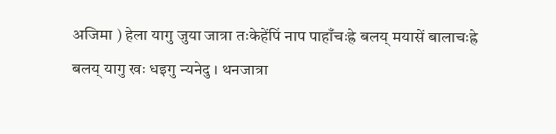अजिमा ) हेला यागु जुया जात्रा तःकेहेंपिं नाप पाहाँचःह्रे बलय् मयासें बालाचःह्रे बलय् यागु खः धइगु न्यनेदु । थनजात्रा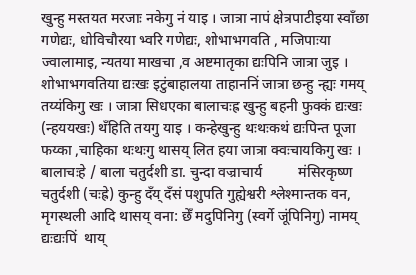खुन्हु मस्तयत मरजाः नकेगु नं याइ । जात्रा नापं क्षेत्रपाटीइया स्वाँछा गणेद्यः, धोविचौरया भ्वरि गणेद्यः, शोभाभगवति , मजिपाःया ज्वालामाइ, न्यतया माखचा ,व अष्टमातृका द्यःपिनि जात्रा जुइ ।         शोभाभगवतिया द्यःखः इटुंबाहालया ताहाननिं जात्रा छन्हु न्ह्यः गमय् तय्यंकिगु खः । जात्रा सिधएका बालाचःह्र खुन्हु बहनी फुक्कं द्यःखः (न्हययखः) थँहिति तयगु याइ । कन्हेखुन्हु थःथःकथं द्यःपिन्त पूजा फय्का ,चाहिका थःथःगु थासय् लित हया जात्रा क्वःचायकिगु खः । बालाचःहे / बाला चतुर्दशी डा. चुन्दा वज्राचार्य          मंसिरकृष्ण चतुर्दशी (चःह्रे) कुन्हु दँय्‌ दँसं पशुपति गुह्येश्वरी श्लेश्मान्तक वन, मृगस्थली आदि थासय्‌ वना: छेँ मदुपिनिगु (स्वर्गे जूंपिनिगु) नामय्‌ द्यःद्यःपिं  थाय्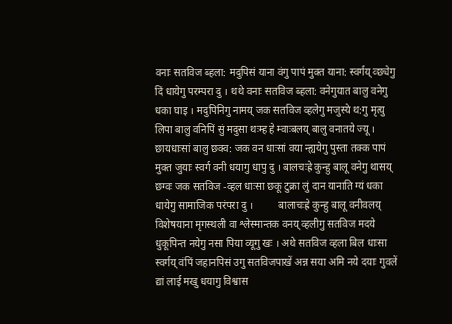वनाः सतविज ब्हला: मदुपिसं याना वंगु पापं मुक्त याना: स्वर्गय्‌ व्छ्येगु दिं धायेगु परम्परा दु । थथे वनाः सतविज ब्हला: वनेगुयात बालु वनेगु धका घाइ । मदुपिनिगु नामय्‌ जक सतविज व्हलेगु मजुस्ये थ:गु मृत्यु लिपा बालु वनिपिं सुं मदुसा थःम्ह हे म्वाःबलय्‌ बालु वनातये ज्यू । छायधाःसां बालु छक्व: जक वन धाःसां वया न्ह्ययेगु पुस्ता तक्क पापं मुक्त जुयाः स्वर्ग वनी धयागु धापु दु । बालचःह्रे कुन्हु बालू वनेगु थासय्‌ छग्वः जक सतविज -व्हल धाःसा छकू टुक्रा लुं दान यानाति ग्यं धका धायेगु सामाजिक परंपरा दु ।          बालाचःह्रे कुन्हु बालू वनीवलय्‌ विशेषयाना मृगस्थली वा श्लेस्मान्तक वनय्‌ व्हलीगु सतविज मदये धुकूपिन्त नयेगु नसा पिया व्यूगु खः । अथे सतविज व्हला बिल धाःसा स्वर्गय्‌ वंपिं जहानपिसं उगु सतविजपाखें अन्न सया अमि नये दयाः गुवलें द्यां लाई मखु धयागु विश्वास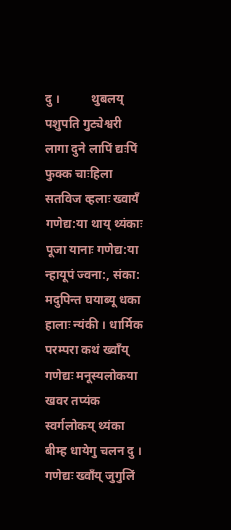दु ।          थुबलय्‌ पशुपति गुट्येश्वरी लागा दुने लापिं द्यःपिं फुक्क चाःहिला सतविज व्हलाः ख्वायँ गणेद्य:या थाय्‌ थ्यंकाः पूजा यानाः गणेद्य:या न्हायूपं ज्वना:, संका: मदुपिन्त घयाब्यू धका हालाः न्यंकी । धार्मिक परम्परा कथं ख्वाँय्‌ गणेद्यः मनूस्यलोकया खवर तप्यंक स्वर्गलोकय् थ्यंका बीम्ह धायेगु चलन दु । गणेद्यः ख्वाँय्‌ जुगुलिं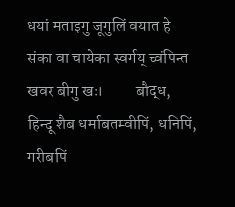धयां मताइगु जूगुलिं वयात हे संका वा चायेका स्वर्गय्‌ च्वंपिन्त खवर बीगु खः।          बौद्ध, हिन्दू शैब धर्माबतम्वीपिं, धनिपिं, गरीबपिं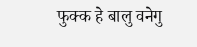फुक्क हे बालु वनेगु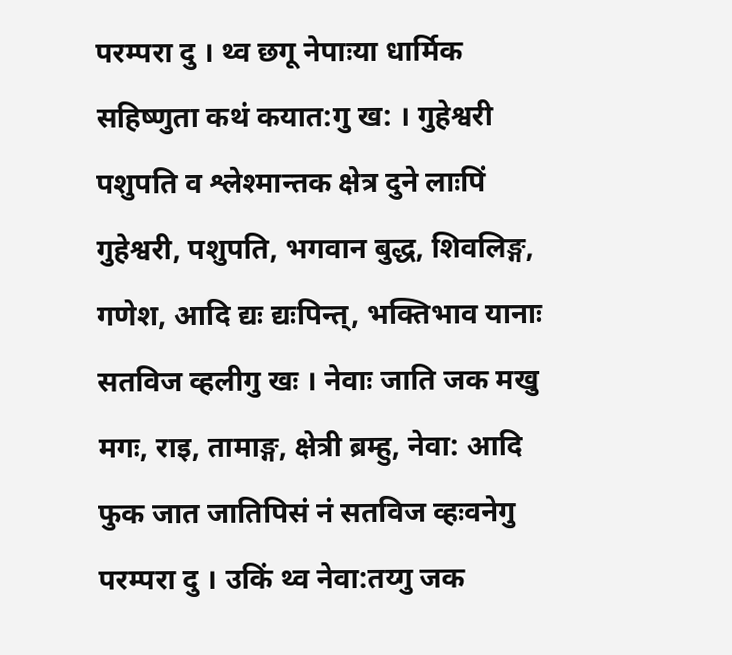परम्परा दु । थ्व छगू नेपाःया धार्मिक सहिष्णुता कथं कयात:गु ख: । गुहेश्वरी पशुपति व श्लेश्मान्तक क्षेत्र दुने लाःपिं गुहेश्वरी, पशुपति, भगवान बुद्ध, शिवलिङ्ग, गणेश, आदि द्यः द्यःपिन्त्, भक्तिभाव यानाः सतविज व्हलीगु खः । नेवाः जाति जक मखु मगः, राइ, तामाङ्ग, क्षेत्री ब्रम्हु, नेवा: आदि फुक जात जातिपिसं नं सतविज व्हःवनेगु परम्परा दु । उकिं थ्व नेवा:तय्गु जक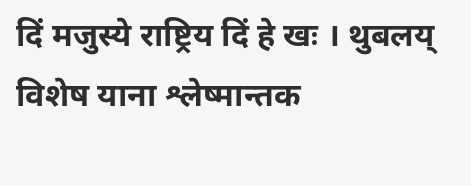दिं मजुस्ये राष्ट्रिय दिं हे खः । थुबलय्‌ विशेष याना श्लेष्मान्तक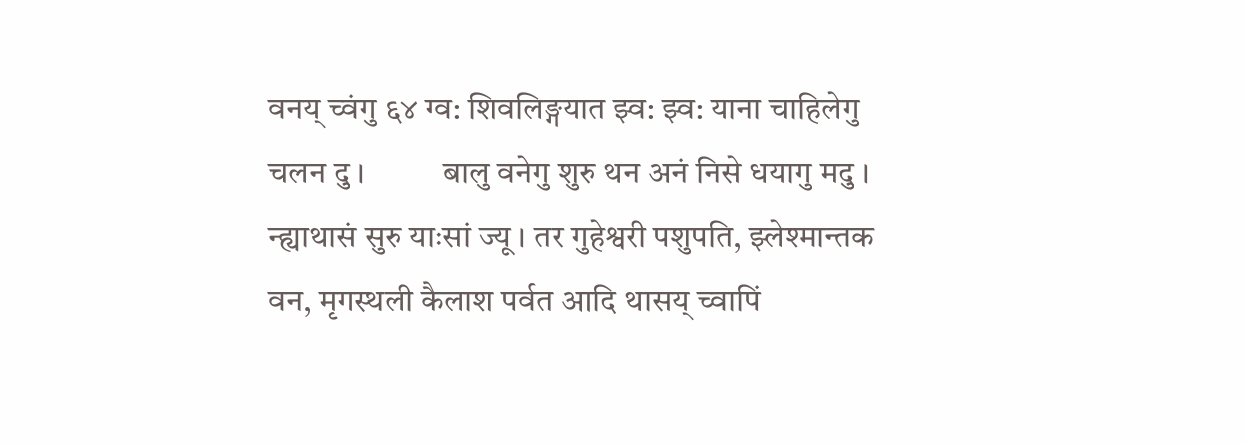वनय्‌ च्वंगु ६४ ग्व: शिवलिङ्गयात झ्व: झ्व: याना चाहिलेगु चलन दु ।          बालु वनेगु शुरु थन अनं निसे धयागु मदु । न्ह्याथासं सुरु याःसां ज्यू । तर गुहेश्वरी पशुपति, झ्लेश्मान्तक वन, मृगस्थली कैलाश पर्वत आदि थासय्‌ च्वापिं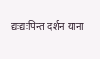द्यःद्यःपिन्त दर्शन याना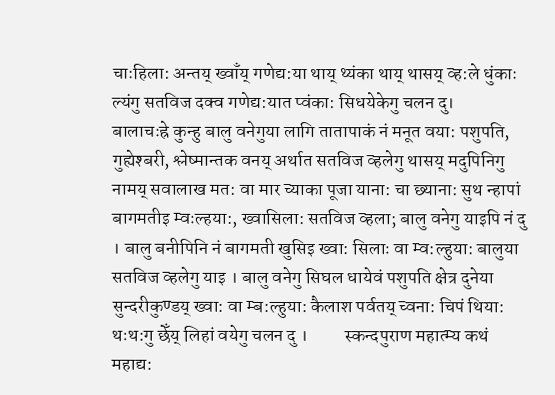चाःहिला: अन्तय्‌ ख्वाँय्‌ गणेद्य:या थाय् थ्यंका थाय्‌ थासय्‌ व्ह:ले धुंकाः ल्यंगु सतविज दक्व गणेद्य:यात प्वंका: सिधयेकेगु चलन दु।          बालाचःह्रे कुन्हु बालु वनेगुया लागि तातापाकं नं मनूत वया: पशुपति, गुह्येश्बरी, श्लेष्मान्तक वनय्‌ अर्थात सतविज व्हलेगु थासय्‌ मदुपिनिगु नामय्‌ सवालाख मत: वा मार च्याका पूजा याना: चा छ्याना: सुथ न्हापां बागमतीइ म्वःल्हया:, ख्वासिला: सतविज व्हला; बालु वनेगु याइपि नं दु । बालु बनीपिनि नं बागमती खुसिइ ख्वा: सिलाः वा म्व:ल्हुया: बालुया सतविज व्हलेगु याइ । बालु वनेगु सिघल धायेवं पशुपति क्षेत्र दुनेया सुन्दरीकुण्डय्‌ ख्वा: वा म्ब:ल्हुया: कैलाश पर्वतय्‌ च्वना: चिपं थिया: थःथ:गु छेँय्‌ लिहां वयेगु चलन दु ।          स्कन्दपुराण महात्म्य कथं महाद्य: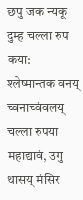छपु जक न्यकू दुम्ह चल्ला रुप कया: श्लेष्मान्तक वनय्‌ च्वनाच्वंवलय्‌ चल्ला रुपया महाद्यावं, उगु थासय्‌ मंसिर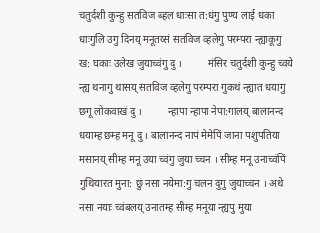चतुर्दशी कुन्हु सतविज ब्हल धाःसा त:धंगु पुण्य लाई धका धाःगुलि उगु दिनय्‌ मनूतय्सं सतविज व्हलेगु परम्परा न्ह्याकूगु ख: घकाः उलेख जुयाच्वंगु दु ।          मंसिर चतुर्दशी कुन्हु च्वये न्ह्य थनागु थासय्‌ सतविज व्हलेगु परम्परा गुकथं न्ह्यात धयागु छगू लोकवाखं दु ।          न्हापा न्हापा नेपा:गालय्‌ बालानन्द धयाम्ह छम्ह मनू दु । बालानन्द नापं मेमेपिं जाना पशुपतिया मसानय्‌ सीम्ह मनू उया च्वंगु जुया च्चन । सीम्ह मनू उनाच्वंपिं गुथियारत मुना: छुं नसा नयेमा:गु चलन दुगु जुयाच्चन । अथे नसा नयाः च्वंबलय्‌ उनातम्ह सीम्ह मनूया न्ह्यपु मुया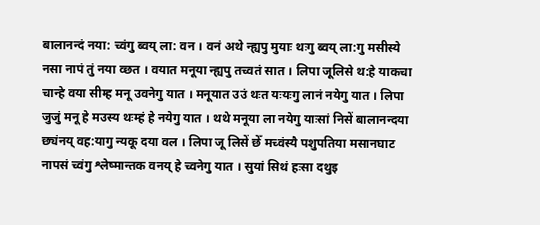बालानन्दं नया: च्वंगु ब्वय्‌ ला: वन । वनं अथे न्ह्यपु मुयाः थःगु ब्वय्‌ ला:गु मसीस्ये नसा नापं तुं नया व्छत । वयात मनूया न्ह्यपु तच्वतं सात । लिपा जूलिसे थ:हे याकचा चान्हे वया सीम्ह मनू उवनेगु यात । मनूयात उउं थःत यःयःगु लानं नयेगु यात । लिपा जुजुं मनू हे मउस्य थःम्हं हे नयेगु यात । थथे मनूया ला नयेगु याःसां निसें बालानन्दया छ्यंनय्‌ वह:यागु न्यकू दया वल । लिपा जू लिसें छेँ मच्वंस्यै पशुपतिया मसानघाट नापसं च्वंगु श्लेष्मान्तक वनय्‌ हे च्वनेगु यात । सुयां सिथं हःसा दथुइ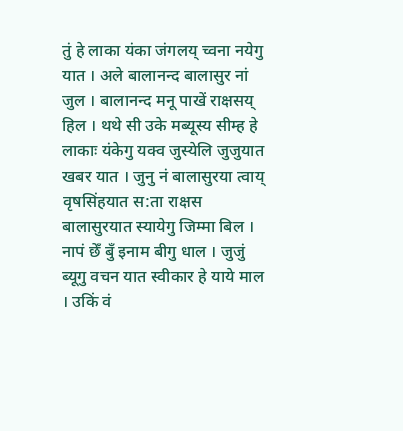तुं हे लाका यंका जंगलय्‌ च्वना नयेगु यात । अले बालानन्द बालासुर नां जुल । बालानन्द मनू पाखें राक्षसय्‌ हिल । थथे सी उके मब्यूस्य सीम्ह हे लाकाः यंकेगु यक्व जुस्येलि जुजुयात खबर यात । जुनु नं बालासुरया त्वाय्‌ वृषसिंहयात स:ता राक्षस बालासुरयात स्यायेगु जिम्मा बिल । नापं छेँ बुँ इनाम बीगु धाल । जुजुं ब्यूगु वचन यात स्वीकार हे याये माल । उकिं वं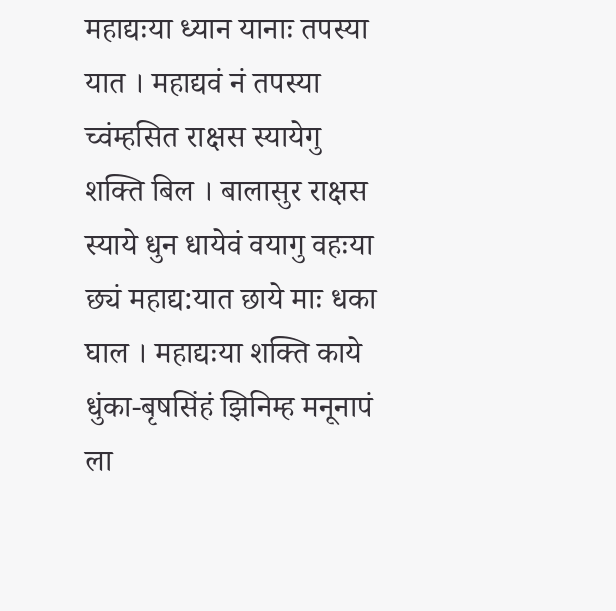महाद्यःया ध्यान यानाः तपस्या यात । महाद्यवं नं तपस्या च्वंम्हसित राक्षस स्यायेगु शक्ति बिल । बालासुर राक्षस स्याये धुन धायेवं वयागु वहःया छ्यं महाद्य:यात छाये माः धका घाल । महाद्यःया शक्ति काये धुंका-बृषसिंहं झिनिम्ह मनूनापं ला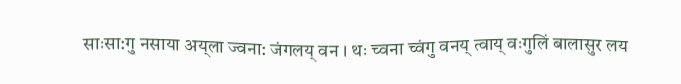साःसा:गु नसाया अय्‌ला ज्वना: जंगलय्‌ वन । थः च्वना च्वंगु वनय्‌ त्वाय्‌ वःगुलिं बालासुर लय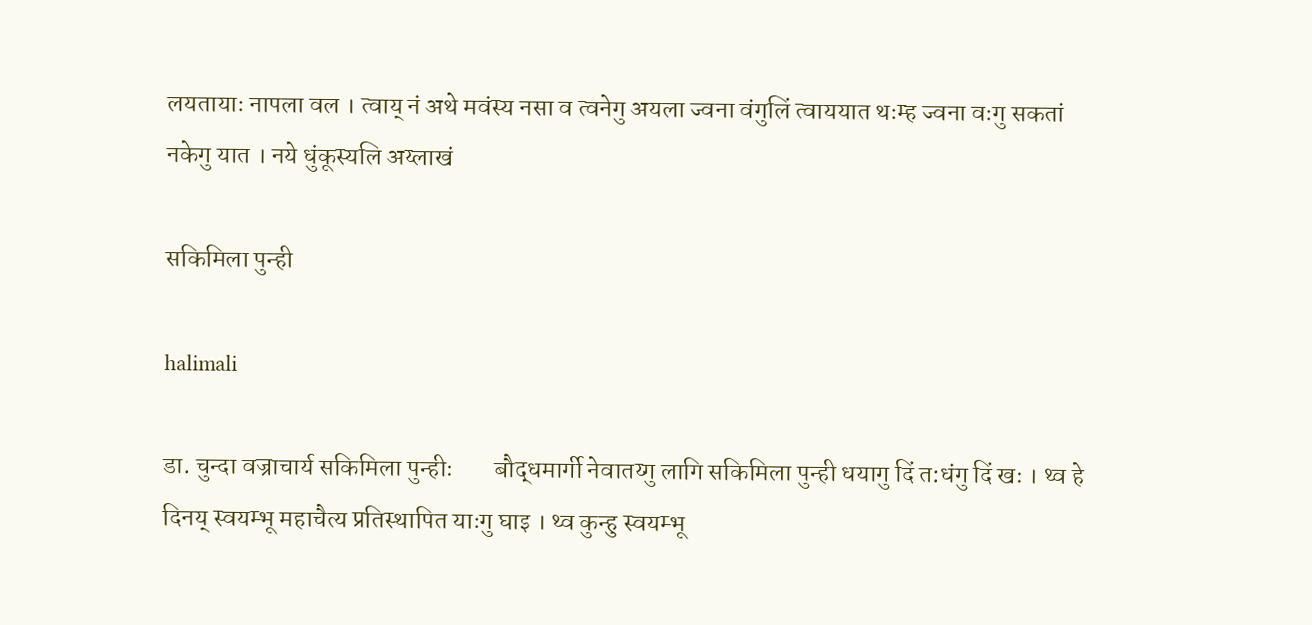लयतायाः नापला वल । त्वाय्‌ नं अथे मवंस्य नसा व त्वनेगु अयला ज्वना वंगुलिं त्वाययात थःम्ह ज्वना वःगु सकतां नकेगु यात । नये धुंकूस्यलि अय्लाखं

सकिमिला पुन्ही

halimali

डा. चुन्दा वज्राचार्य सकिमिला पुन्हीः        बौद्धमार्गी नेवातय्गु लागि सकिमिला पुन्ही धयागु दिं त:धंगु दिं खः । थ्व हे दिनय्‌ स्वयम्भू महाचैत्य प्रतिस्थापित याःगु घाइ । थ्व कुन्हु स्वयम्भू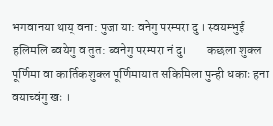भगवानया थाय्‌ वना: पुजा या: वनेगु परम्परा दु । स्वयम्भुई हलिमलि ब्वयेगु व तुत: ब्वनेगु परम्परा नं दु।        कछला शुक्ल पूर्णिमा वा कार्तिकशुक्ल पूर्णिमायात सकिमिला पुन्ही धकाः हना वयाच्वंगु खः ।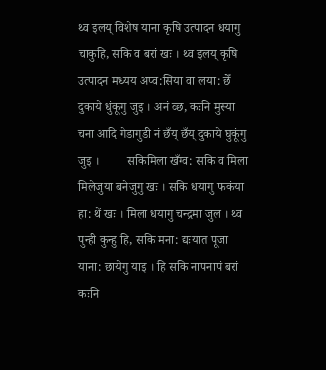थ्व इलय्‌ विशेष याना कृषि उत्पादन धयागु चाकुहि, सकि व बरां खः । थ्व इलय्‌ कृषि उत्पादन मध्यय अप्व:सिया वा लया: छेँ दुकाये धुंकूगु जुइ । अनं व्छ, कःनि मुस्या चना आदि गेडागुडी नं छँय्‌ छँय्‌ दुकाये घुकूंगु जुइ ।         सकिमिला खँग्व: सकि व मिला मिलेजुया बनेजुगु खः । सकि धयागु फकंया हा: थें खः । मिला धयागु चन्द्रमा जुल । थ्व पुन्ही कुन्हु हि, सकि मना: द्यःयात पूजा याना: छायेगु याइ । हि सकि नापनापं बरां कःनि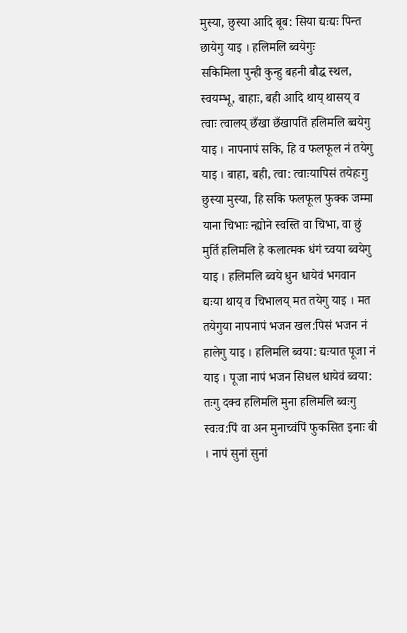मुस्या, छुस्या आदि बूब: सिया द्यःद्यः पिन्त छायेगु याइ । हलिमलि ब्वयेगुः       सकिमिला पुन्ही कुन्हु बहनी बौद्ध स्थल, स्वयम्भू, बाहाः, बही आदि थाय् थासय् व त्वाः त्वालय् छँखा छँखापतिं हलिमलि ब्वयेगु याइ । नापनापं सकि, हि व फलफूल नं तयेगु याइ । बाहा, बही, त्वा: त्वाःयापिसं तयेहःगु छुस्या मुस्या, हि सकि फलफूल फुक्क जम्मा याना चिभाः न्ह्योने स्वस्ति वा चिभा, वा छुं मुर्ति हलिमलि हे कलात्मक धंगं च्वया ब्वयेगु याइ । हलिमलि ब्वये धुन धायेवं भगवान द्यःया थाय् व चिभालय्‌ मत तयेगु याइ । मत तयेगुया नापनापं भजन खल:पिसं भजन नं हालेगु याइ । हलिमलि ब्वया: द्यःयात पूजा नं याइ । पूजा नापं भजन सिधल धायेवं ब्वया: तःगु दक्व हलिमलि मुना हलिमलि ब्वःगु स्वःव:पिं वा अन मुनाच्वंपिं फुकसित इनाः बी । नापं सुनां सुनां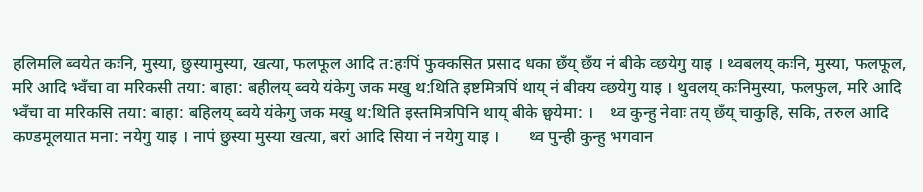हलिमलि ब्वयेत कःनि, मुस्या, छुस्यामुस्या, खत्या, फलफूल आदि त:हःपिं फुक्कसित प्रसाद धका छँय्‌ छँय नं बीके व्छयेगु याइ । थ्वबलय्‌ कःनि, मुस्या, फलफूल, मरि आदि भ्वँचा वा मरिकसी तया: बाहा: बहीलय्‌ ब्वये यंकेगु जक मखु थ:थिति इष्टमित्रपिं थाय्‌ नं बीक्य व्छयेगु याइ । थुवलय्‌ कःनिमुस्या, फलफुल, मरि आदि भ्वँचा वा मरिकसि तया: बाहा: बहिलय्‌ ब्वये यंकेगु जक मखु थ:थिति इस्तमित्रपिनि थाय्‌ बीके छ्वयेमा: ।    थ्व कुन्हु नेवाः तय्‌ छँय्‌ चाकुहि, सकि, तरुल आदि कण्डमूलयात मना: नयेगु याइ । नापं छुस्या मुस्या खत्या, बरां आदि सिया नं नयेगु याइ ।       थ्व पुन्ही कुन्हु भगवान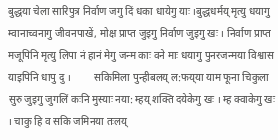बुद्धया चेला सारिपुत्र निर्वाण जगु दिं धका धायेगु याः ।बुद्धधर्मय् मृत्यु धयागु म्वानाच्वनागु जीवनपाखें, मोक्ष प्राप्त जुइगु निर्वाण जुइगु खः । निर्वाण प्राप्त मजूपिनि मृत्यु लिपा नं हानं मेगु जन्म काः वने माः धयागु पुनरजन्मया विश्वास याइपिनि धापु दु ।         सकिमिला पुन्हीबलय्‌ ल:फय्‌या याम फूना चिकुला सुरु जुइगु जुगलिं कःनि मुस्याः नया: म्हय् शक्ति दयेकेगु खः । म्ह क्वाकेगु खः । चाकु हि व सकि जमिनया तःलय्‌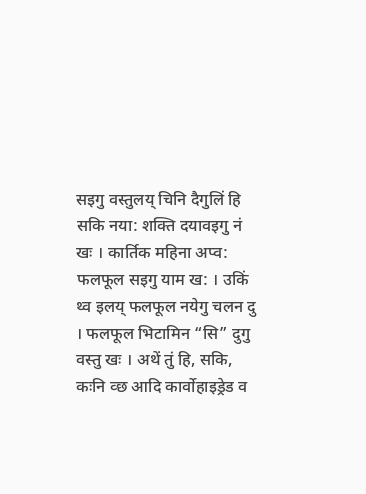सइगु वस्तुलय्‌ चिनि दैगुलिं हि सकि नया: शक्ति दयावइगु नं खः । कार्तिक महिना अप्व: फलफूल सइगु याम ख: । उकिं थ्व इलय्‌ फलफूल नयेगु चलन दु । फलफूल भिटामिन “सि” दुगु वस्तु खः । अथें तुं हि, सकि, कःनि व्छ आदि कार्वोहाइड्रेड व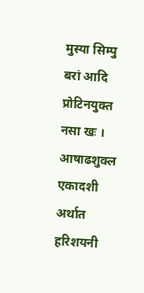मुस्या सिम्पु बरां आदि प्रोटिनयुक्त नसा खः ।           आषाढशुक्ल एकादशी अर्थात हरिशयनी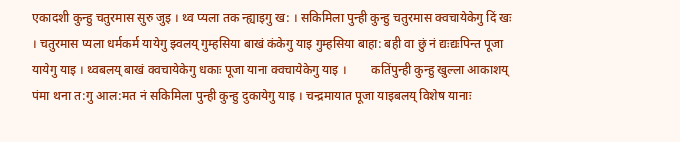एकादशी कुन्हु चतुरमास सुरु जुइ । थ्व प्यला तक न्ह्याइगु ख: । सकिमिला पुन्ही कुन्हु चतुरमास क्वचायेकेगु दिं खः । चतुरमास प्यला धर्मकर्म यायेगु झ्वलय्‌ गुम्हसिया बाखं कंकेगु याइ गुम्हसिया बाहा: बही वा छुं नं द्यःद्यःपिन्त पूजा यायेगु याइ । थ्वबलय्‌ बाखं क्वचायेकेगु धकाः पूजा याना क्वचायेकेगु याइ ।        कतिंपुन्ही कुन्हु खुल्ला आकाशय्‌ पंमा थना त:गु आल:मत नं सकिमिला पुन्ही कुन्हु दुकायेगु याइ । चन्द्रमायात पूजा याइबलय्‌ विशेष यानाः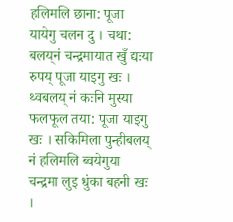हलिमलि छाना: पूजा यायेगु चलन दु । चथा: बलय्‌नं चन्द्रमायात खुँ द्यःया रुपय्‌ पूजा याइगु खः । थ्वबलय्‌ नं कःनि मुस्या फलफूल तया: पूजा याइगु खः । सकिमिला पुन्हीबलय्‌ नं हलिमलि ब्वयेगुया चन्द्रमा लुइ धुंका बहनी खः ।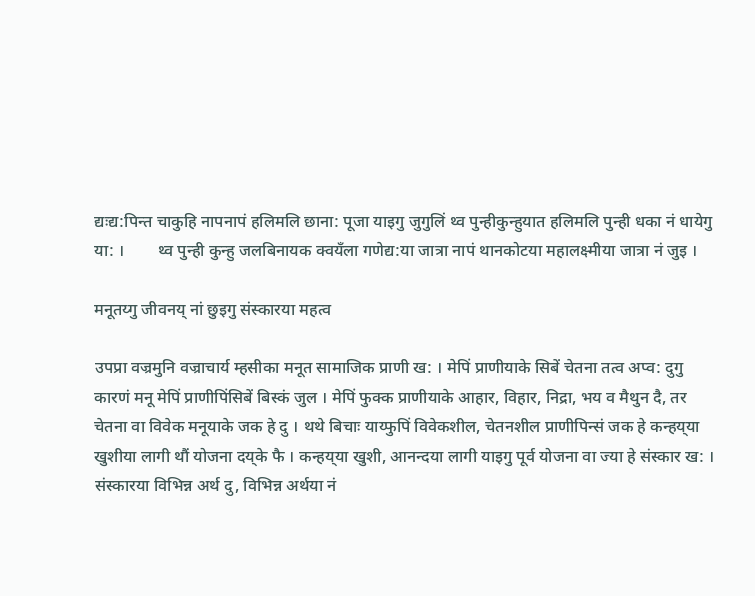द्यःद्य:पिन्त चाकुहि नापनापं हलिमलि छाना: पूजा याइगु जुगुलिं थ्व पुन्हीकुन्हुयात हलिमलि पुन्ही धका नं धायेगु या: ।        थ्व पुन्ही कुन्हु जलबिनायक क्वयँला गणेद्य:या जात्रा नापं थानकोटया महालक्ष्मीया जात्रा नं जुइ ।

मनूतय्गु जीवनय् नां छुइगु संस्कारया महत्व

उपप्रा वज्रमुनि वज्राचार्य म्हसीका मनूत सामाजिक प्राणी ख: । मेपिं प्राणीयाके सिबें चेतना तत्व अप्व: दुगु कारणं मनू मेपिं प्राणीपिंसिबें बिस्कं जुल । मेपिं फुक्क प्राणीयाके आहार, विहार, निद्रा, भय व मैथुन दै, तर चेतना वा विवेक मनूयाके जक हे दु । थथे बिचाः याय्फुपिं विवेकशील, चेतनशील प्राणीपिन्सं जक हे कन्हय्‌या खुशीया लागी थौं योजना दय्‌के फै । कन्हय्‌या खुशी, आनन्दया लागी याइगु पूर्व योजना वा ज्या हे संस्कार ख: । संस्कारया विभिन्न अर्थ दु, विभिन्न अर्थया नं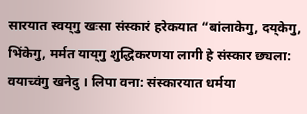सारयात स्वय्‌गु खःसा संस्कारं हरेकयात “बांलाकेगु, दय्‌केगु, भिंकेगु, मर्मत याय्‌गु शुद्धिकरणया लागी हे संस्कार छ्यला: वयाच्वंगु खनेदु । लिपा वना: संस्कारयात धर्मया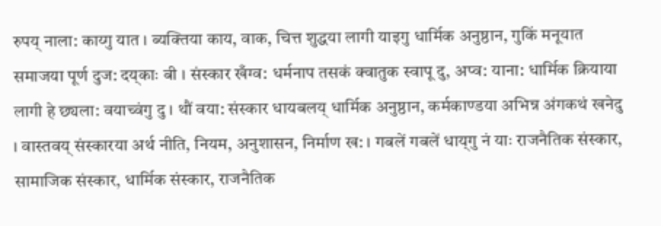रुपय्‌ नाला: काय्गु यात । ब्यक्तिया काय, वाक, चित्त शुद्धया लागी याइगु धार्मिक अनुष्ठान, गुकिं मनूयात समाजया पूर्ण दुज: दय्‌काः बी । संस्कार खँग्व: धर्मनाप तसकं क्वातुक स्वापू दु, अप्व: याना: धार्मिक क्रियाया लागी हे छ्यला: वयाच्वंगु दु । थौं वया: संस्कार धायबलय्‌ धार्मिक अनुष्ठान, कर्मकाण्डया अभिन्न अंगकथं खनेदु । वास्तवय्‌ संस्कारया अर्थ नीति, नियम, अनुशासन, निर्माण ख: । गबलें गबलें धाय्‌गु नं याः राजनैतिक संस्कार, सामाजिक संस्कार, धार्मिक संस्कार, राजनैतिक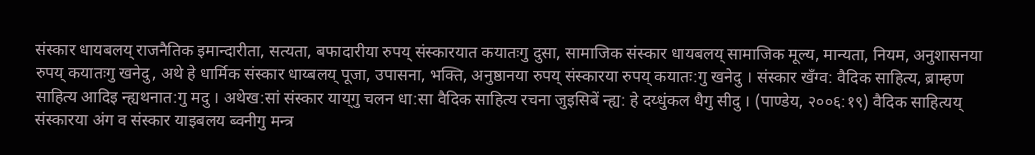संस्कार धायबलय्‌ राजनैतिक इमान्दारीता, सत्यता, बफादारीया रुपय्‌ संस्कारयात कयातःगु दुसा, सामाजिक संस्कार धायबलय् सामाजिक मूल्य, मान्यता, नियम, अनुशासनया रुपय्‌ कयातःगु खनेदु, अथे हे धार्मिक संस्कार धाय्बलय्‌ पूजा, उपासना, भक्ति, अनुष्ठानया रुपय्‌ संस्कारया रुपय्‌ कयातः:गु खनेदु । संस्कार खँग्व: वैदिक साहित्य, ब्राम्हण साहित्य आदिइ न्ह्यथनात:गु मदु । अथेख:सां संस्कार याय्‌गु चलन धा:सा वैदिक साहित्य रचना जुइसिबें न्ह्य: हे दय्धुंकल धैगु सीदु । (पाण्डेय, २००६:१९) वैदिक साहित्यय्‌ संस्कारया अंग व संस्कार याइबलय ब्वनीगु मन्त्र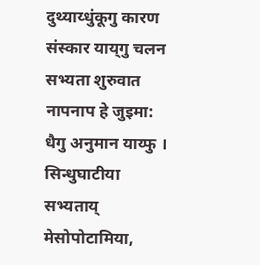दुथ्याय्धुंकूगु कारण संस्कार याय्‌गु चलन सभ्यता शुरुवात नापनाप हे जुइमा: धैगु अनुमान याय्फु । सिन्धुघाटीया सभ्यताय्‌ मेसोपोटामिया,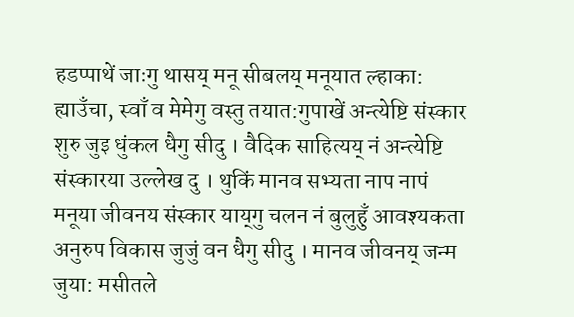हडप्पाथें जाःगु थासय्‌ मनू सीबलय्‌ मनूयात ल्हाका: ह्याउँचा, स्वाँ व मेमेगु वस्तु तयात:गुपाखें अन्त्येष्टि संस्कार शुरु जुइ धुंकल धैगु सीदु । वैदिक साहित्यय्‌ नं अन्त्येष्टि संस्कारया उल्लेख दु । थुकिं मानव सभ्यता नाप नापं मनूया जीवनय संस्कार याय्‌गु चलन नं बुलुहुँ आवश्यकता अनुरुप विकास जुजुं वन धैगु सीदु । मानव जीवनय्‌ जन्म जुया: मसीतले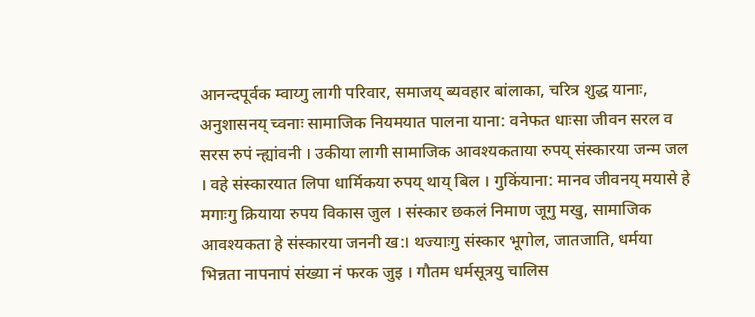आनन्दपूर्वक म्वाय्गु लागी परिवार, समाजय्‌ ब्यवहार बांलाका, चरित्र शुद्ध यानाः, अनुशासनय्‌ च्वनाः सामाजिक नियमयात पालना याना: वनेफत धाःसा जीवन सरल व सरस रुपं न्ह्यांवनी । उकीया लागी सामाजिक आवश्यकताया रुपय्‌ संस्कारया जन्म जल । वहे संस्कारयात लिपा धार्मिकया रुपय्‌ थाय्‌ बिल । गुकिंयाना: मानव जीवनय्‌ मयासे हे मगाःगु क्रियाया रुपय विकास जुल । संस्कार छकलं निमाण जूगु मखु, सामाजिक आवश्यकता हे संस्कारया जननी ख:। थज्याःगु संस्कार भूगोल, जातजाति, धर्मया भिन्नता नापनापं संख्या नं फरक जुइ । गौतम धर्मसूत्रयु चालिस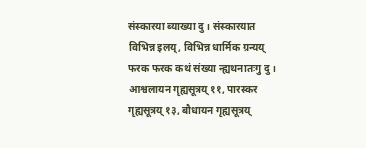संस्कारया ब्याख्या दु । संस्कारयात विभिन्न इलय्‌, विभिन्न धार्मिक ग्रन्यय्‌ फरक फरक कथं संख्या न्ह्यथनातःगु दु । आश्वलायन गृह्यसूत्रय्‌ ११, पारस्कर गृह्यसूत्रय्‌ १३, बौधायन गृह्यसूत्रय्‌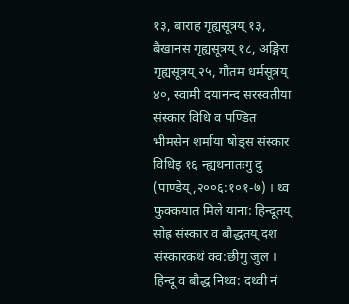१३, बाराह गृह्यसूत्रय्‌ १३, बैखानस गृह्यसूत्रय्‌ १८, अङ्गिरा गृह्यसूत्रय्‌ २५, गौतम धर्मसूत्रय्‌ ४०, स्वामी दयानन्द सरस्वतीया संस्कार विधि व पण्डित भीमसेन शर्माया षोड्स संस्कार विधिइ १६ न्ह्यथनातःगु दु (पाण्डेय्‌,२००६:१०१-७) । थ्व फुक्कयात मिले याना: हिन्दूतय्‌ सोह्र संस्कार व बौद्धतय्‌ दश संस्कारकथं क्व:छीगु जुल । हिन्दू व बौद्ध निथ्व: दथ्वी नं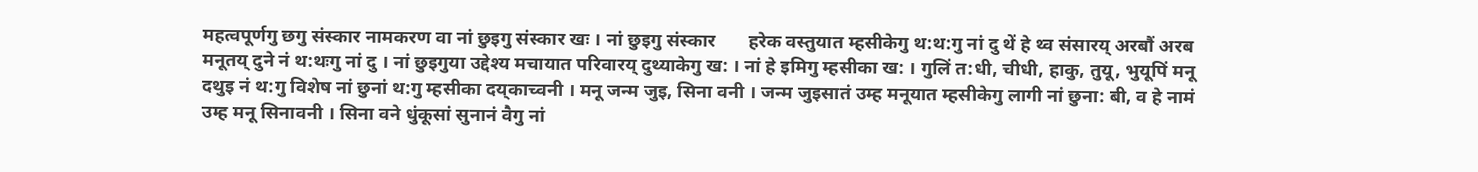महत्वपूर्णगु छगु संस्कार नामकरण वा नां छुइगु संस्कार खः । नां छुइगु संस्कार       हरेक वस्तुयात म्हसीकेगु थ:थ:गु नां दु थें हे थ्व संसारय्‌ अरबौं अरब मनूतय्‌ दुने नं थ:थःगु नां दु । नां छुइगुया उद्देश्य मचायात परिवारय्‌ दुथ्याकेगु ख: । नां हे इमिगु म्हसीका ख: । गुलिं त:धी, चीधी, हाकु, तुयू, भुयूपिं मनू दथुइ नं थ:गु विशेष नां छुनां थ:गु म्हसीका दय्‌काच्वनी । मनू जन्म जुइ, सिना वनी । जन्म जुइसातं उम्ह मनूयात म्हसीकेगु लागी नां छुना: बी, व हे नामं उम्ह मनू सिनावनी । सिना वने धुंकूसां सुनानं वैगु नां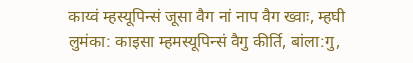काय्वं म्हस्यूपिन्सं जूसा वैग नां नाप वैग ख्वाः, म्हघी लुमंका: काइसा म्हमस्यूपिन्सं वैगु कीर्ति, बांला:गु,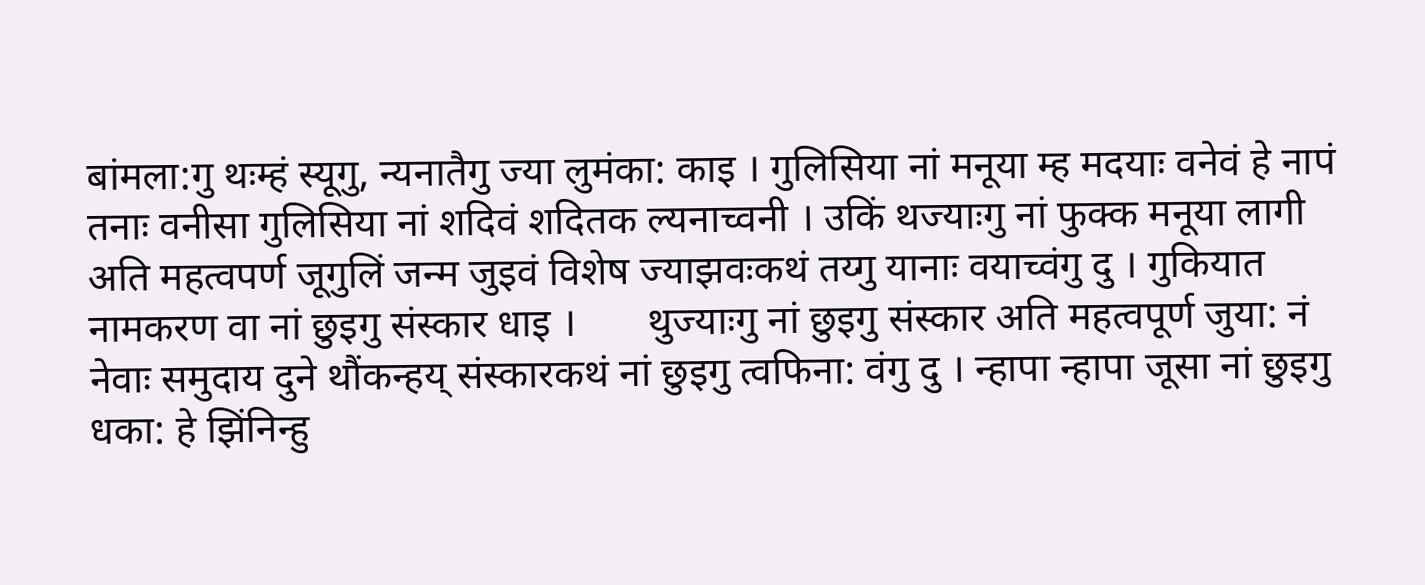बांमला:गु थःम्हं स्यूगु, न्यनातैगु ज्या लुमंका: काइ । गुलिसिया नां मनूया म्ह मदयाः वनेवं हे नापं तनाः वनीसा गुलिसिया नां शदिवं शदितक ल्यनाच्वनी । उकिं थज्याःगु नां फुक्क मनूया लागी अति महत्वपर्ण जूगुलिं जन्म जुइवं विशेष ज्याझवःकथं तय्गु यानाः वयाच्वंगु दु । गुकियात नामकरण वा नां छुइगु संस्कार धाइ ।       थुज्याःगु नां छुइगु संस्कार अति महत्वपूर्ण जुया: नं नेवाः समुदाय दुने थौंकन्हय्‌ संस्कारकथं नां छुइगु त्वफिना: वंगु दु । न्हापा न्हापा जूसा नां छुइगु धका: हे झिंनिन्हु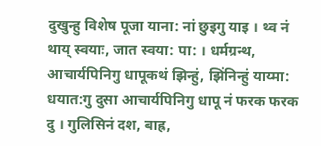दुखुन्हु विशेष पूजा याना: नां छुइगु याइ । थ्व नं थाय्‌ स्वयाः, जात स्वया: पा: । धर्मग्रन्थ, आचार्यपिनिगु धापूकथं झिन्हुं, झिंनिन्हुं याय्मा: धयात:गु दुसा आचार्यपिनिगु धापू नं फरक फरक दु । गुलिसिनं दश, बाह्र,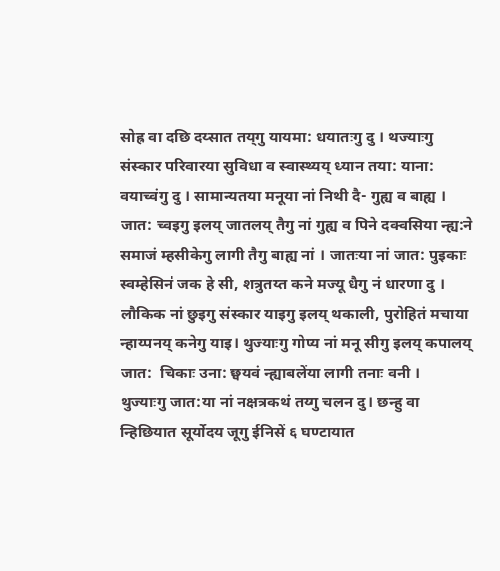सोह्र वा दछि दय्सात तय्‌गु यायमा: धयातःगु दु । थज्याःगु संस्कार परिवारया सुविधा व स्वास्थ्यय्‌ ध्यान तया: याना: वयाच्वंगु दु । सामान्यतया मनूया नां निथी दै- गुह्य व बाह्य । जात: च्वइगु इलय्‌ जातलय्‌ तैगु नां गुह्य व पिने दक्वसिया न्ह्य:ने समाजं म्हसीकेगु लागी तैगु बाह्य नां । जातःया नां जात: पुइकाः स्वम्हेसिन॑ जक हे सी, शत्रुतय्त कने मज्यू धैगु नं धारणा दु । लौकिक नां छुइगु संस्कार याइगु इलय्‌ थकाली, पुरोहितं मचाया न्हाय्पनय्‌ कनेगु याइ। थुज्याःगु गोप्य नां मनू सीगु इलय्‌ कपालय्‌ जात:  चिकाः उना: छ्वयवं न्ह्याबलेंया लागी तनाः वनी ।        थुज्याःगु जात:या नां नक्षत्रकथं तय्गु चलन दु। छन्हु वा न्हिछियात सूर्योदय जूगु ईनिसें ६ घण्टायात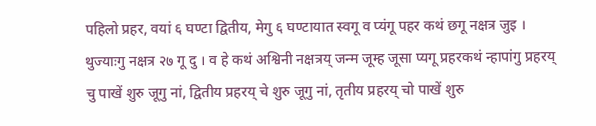पहिलो प्रहर, वयां ६ घण्टा द्वितीय, मेगु ६ घण्टायात स्वगू व प्यंगू पहर कथं छगू नक्षत्र जुइ । थुज्याःगु नक्षत्र २७ गू दु । व हे कथं अश्विनी नक्षत्रय्‌ जन्म जूम्ह जूसा प्यगू प्रहरकथं न्हापांगु प्रहरय्‌ चु पाखें शुरु जूगु नां, द्वितीय प्रहरय्‌ चे शुरु जूगु नां, तृतीय प्रहरय्‌ चो पाखें शुरु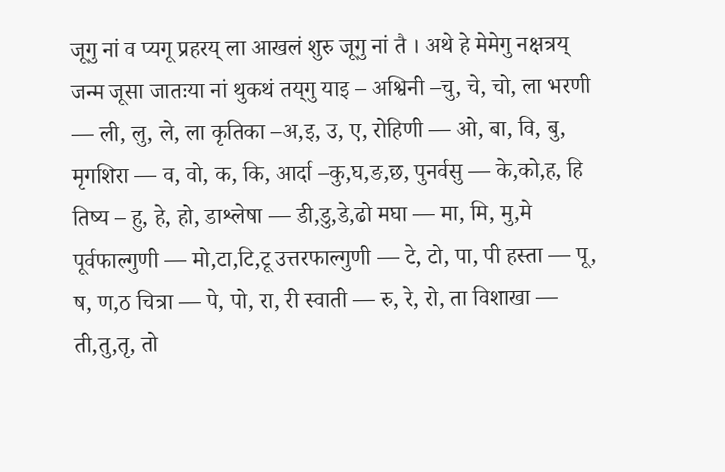जूगु नां व प्यगू प्रहरय् ला आखलं शुरु जूगु नां तै । अथे हे मेमेगु नक्षत्रय्‌ जन्म जूसा जातःया नां थुकथं तय्‌गु याइ – अश्विनी –चु, चे, चो, ला भरणी — ली, लु, ले, ला कृतिका –अ,इ, उ, ए, रोहिणी — ओ, बा, वि, बु, मृगशिरा — व, वो, क, कि, आर्दा –कु,घ,ङ,छ, पुनर्वसु — के,को,ह, हि तिष्य – हु, हे, हो, डाश्लेषा — डी,डु,डे,ढो मघा — मा, मि, मु,मे पूर्वफाल्गुणी — मो,टा,टि,टू उत्तरफाल्गुणी — टे, टो, पा, पी हस्ता — पू, ष, ण,ठ चित्रा — पे, पो, रा, री स्वाती — रु, रे, रो, ता विशाखा — ती,तु,तृ, तो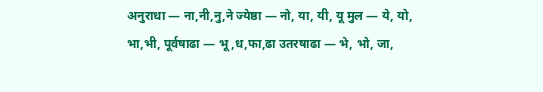अनुराधा — ना,नी,नु,ने ज्येष्ठा — नो, या, यी, यू मुल — ये, यो, भा,भी, पूर्वषाढा — भू,ध,फा,ढा उतरषाढा — भे, भो, जा,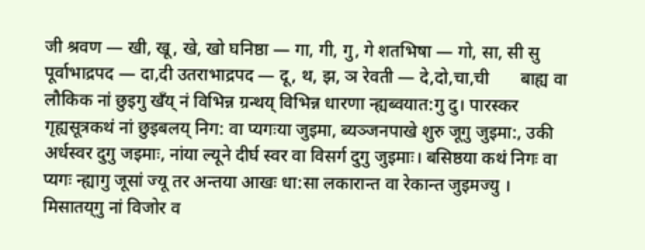जी श्रवण — खी, खू, खे, खो घनिष्ठा — गा, गी, गु, गे शतभिषा — गो, सा, सी सु पूर्वाभाद्रपद — दा,दी उतराभाद्रपद — दू, थ, झ, ञ रेवती — दे,दो,चा,ची       बाह्य वा लौकिक नां छुइगु खँय्‌ नं विभिन्न ग्रन्थय् विभिन्न धारणा न्ह्यब्वयात:गु दु। पारस्कर गृह्यसूत्रकथं नां छुइबलय्‌ निग: वा प्यगःया जुइमा, ब्यञ्जनपाखे शुरु जूगु जुइमा:, उकी अर्धस्वर दुगु जइमाः, नांया ल्यूने दीर्घ स्वर वा विसर्ग दुगु जुइमाः। बसिष्ठया कथं निगः वा प्यगः न्ह्यागु जूसां ज्यू तर अन्तया आखः धा:सा लकारान्त वा रेकान्त जुइमज्यु । मिसातय्‌गु नां विजोर व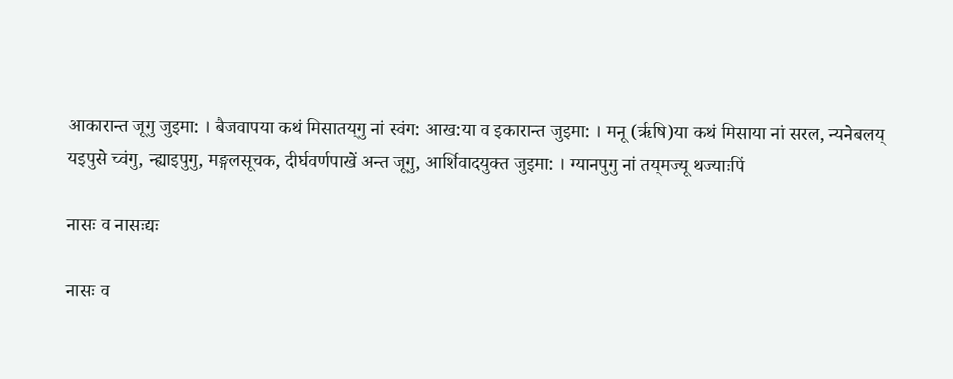आकारान्त जूगु जुइमा: । बैजवापया कथं मिसातय्‌गु नां स्वंग: आख:या व इकारान्त जुइमा: । मनू (ऋृषि)या कथं मिसाया नां सरल, न्यनेबलय्‌ यइपुसे च्वंगु, न्ह्याइपुगु, मङ्गलसूचक, दीर्घवर्णपाखें अन्त जूगु, आर्शिवादयुक्त जुइमा: । ग्यानपुगु नां तय्‌मज्यू थज्याःपिं

नासः व नासःद्यः

नासः व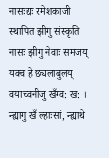नासःद्यः रमेशकाजी स्थापित झीगु संस्कृति       नासः झीगु नेवाः समजय् यक्व हे छ्यलाबुलय्‌ वयाच्वनीजु खँग्व: ख: । न्ह्यागु खँ ल्हाःसां, न्ह्याथे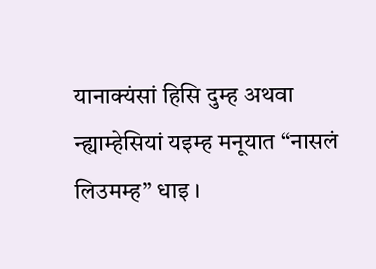यानाक्यंसां हिसि दुम्ह अथवा न्ह्याम्हेसियां यइम्ह मनूयात “नासलं लिउमम्ह” धाइ ।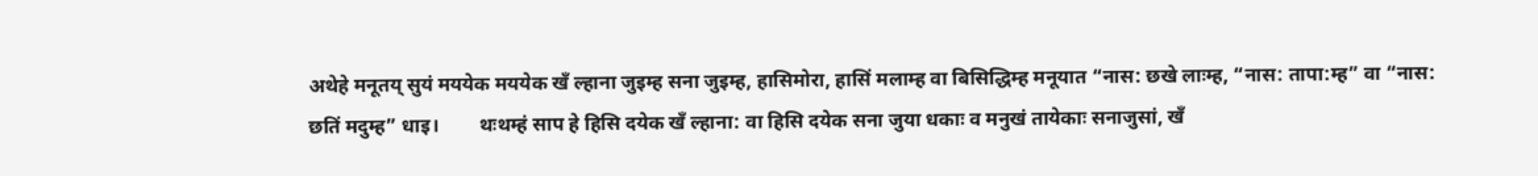अथेहे मनूतय्‌ सुयं मययेक मययेक खँ ल्हाना जुइम्ह सना जुइम्ह, हासिमोरा, हासिं मलाम्ह वा बिसिद्धिम्ह मनूयात “नास: छखे लाःम्ह, “नास: तापा:म्ह” वा “नास: छतिं मदुम्ह” धाइ।        थःथम्हं साप हे हिसि दयेक खँ ल्हाना: वा हिसि दयेक सना जुया धकाः व मनुखं तायेकाः सनाजुसां, खँ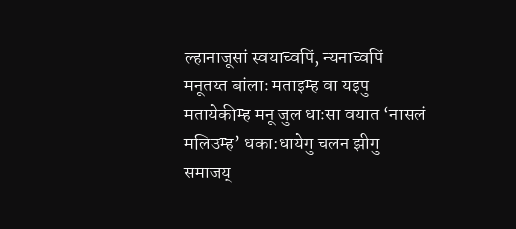ल्हानाजूसां स्वयाच्वपिं, न्यनाच्वपिं मनूतय्त बांलाः मताइम्ह वा यइपु मतायेकीम्ह मनू जुल धाःसा वयात ‘नासलं मलिउम्ह’ धका:धायेगु चलन झीगु समाजय्‌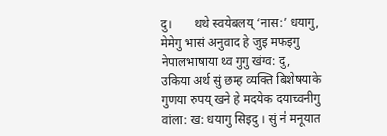दु।       थथे स्वयेबलय्‌ ‘नास:’ धयागु, मेमेगु भासं अनुवाद हे जुइ मफइगु नेपालभाषाया थ्व गुगु खंग्व: दु, उकिया अर्थ सुं छम्ह व्यक्ति बिशेषयाके गुणया रुपय्‌ खने हे मदयेक दयाच्वनीगु वांला: ख: धयागु सिइदु । सुं न॑ मनूयात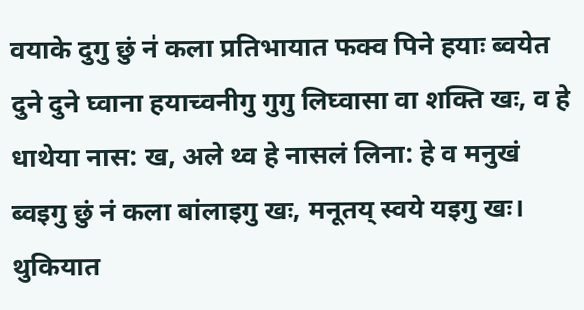वयाके दुगु छुं न॑ कला प्रतिभायात फक्व पिने हयाः ब्वयेत दुने दुने घ्वाना हयाच्वनीगु गुगु लिघ्वासा वा शक्ति खः, व हे धाथेया नास: ख, अले थ्व हे नासलं लिना: हे व मनुखं ब्वइगु छुं नं कला बांलाइगु खः, मनूतय्‌ स्वये यइगु खः। थुकियात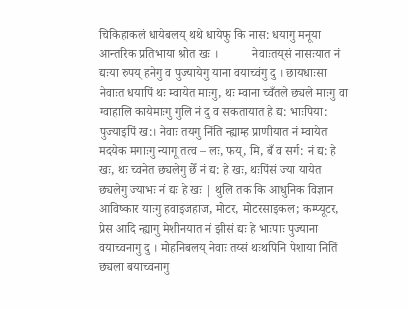चिकिहाकलं धायेबलय्‌ थथे धायेफु कि नास: धयागु मनूया आन्तरिक प्रतिभाया श्रोत खः ।           नेवाःतय्‌सं नासःयात नं द्यःया रुपय् हनेगु व पुज्यायेगु याना वयाच्वंगु दु । छायधाःसा नेवाःत धयापिं थः म्वायेत माःगु, थः म्वाना च्वँतले छ्यले माःगु वा ग्वाहालि कायेमाःगु गुलि नं दु व सकतायात हे द्य: भाःपिया: पुज्याइपिं ख:। नेवाः तयगु निंति न्ह्याम्ह प्राणीयात नं म्वायेत मदयेक मगाःगु न्यागू तत्व – लः, फय्‌, मि, बँ व सर्ग: नं द्य: हे खः, थः च्वनेत छ्यलेगु छेँ नं द्य: हे खः, थःपिंसं ज्या यायेत छ्यलेगु ज्याभः नं द्यः हे खः | थुलि तक कि आधुनिक विज्ञान आविष्कार याःगु हवाइजहाज, मोटर, मोटरसाइकल; कम्प्यूटर, प्रेस आदि न्ह्यागु मेशीनयात नं झीसं द्यः हे भाःपाः पुज्याना वयाच्वनागु दु । मोहनिबलय्‌ नेवाः तय्सं थःथपिनि पेशाया नितिं छ्यला बयाच्वनागु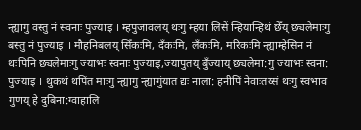न्ह्यागु वस्तु नं स्वनाः पुज्याइ । म्हपुजावलय्‌ थःगु म्हया लिसें न्हियान्हिथं छेँय्‌ छ्यलेमाःगु बस्तु नं पुज्याइ । मौहनिबलय्‌ सिँकःमि, दँकःमि, लँकःमि, मरिकःमि न्ह्याम्हेसिन नं थःपिनि छ्यलेमाःगु ज्याभः स्वनाः पुज्याइ,ज्यापुतय्‌ बुँज्याय्‌ छ्यलेमा:गु ज्याभः स्वना: पुज्याइ । थुकथं थपिंत माःगु न्ह्यागु न्ह्यागुंयात द्यः नाला: हनीपिं नेवाःतय्सं थःगु स्वभाव गुणय्‌ हे दुबिना:ग्वाहालि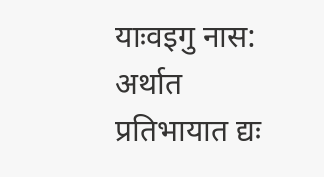याःवइगु नास: अर्थात प्रतिभायात द्यः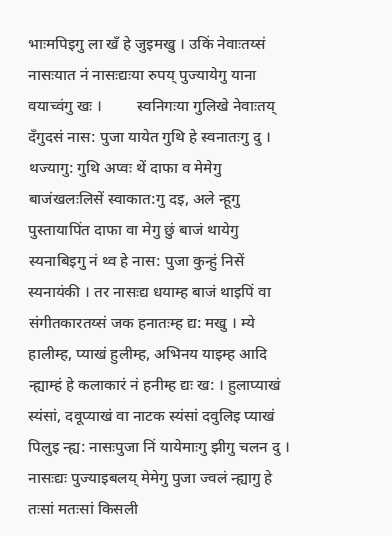भाःमपिइगु ला खँ हे जुइमखु । उकिं नेवाःतय्सं नासःयात नं नासःद्यःया रुपय्‌ पुज्यायेगु याना वयाच्वंगु खः ।         स्वनिगःया गुलिखे नेवाःतय्‌ दँगुदसं नास: पुजा यायेत गुथि हे स्वनातःगु दु । थज्यागु: गुथि अप्वः थें दाफा व मेमेगु बाजंखलःलिसें स्वाकात:गु दइ, अले न्हूगु पुस्तायापिंत दाफा वा मेगु छुं बाजं थायेगु स्यनाबिइगु नं थ्व हे नास: पुजा कुन्हुं निसें स्यनायंकी । तर नासःद्य धयाम्ह बाजं थाइपिं वा संगीतकारतय्सं जक हनातःम्ह द्य: मखु । म्ये हालीम्ह, प्याखं हुलीम्ह, अभिनय याइम्ह आदि न्ह्याम्हं हे कलाकारं नं हनीम्ह द्यः ख: । हुलाप्याखं स्यंसां, दवूप्याखं वा नाटक स्यंसां दवुलिइ प्याखं पिलुइ न्ह्य: नासःपुजा निं यायेमाःगु झीगु चलन दु ।       नासःद्यः पुज्याइबलय्‌ मेमेगु पुजा ज्वलं न्ह्यागु हे तःसां मतःसां किसली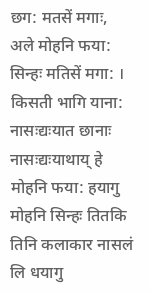छग: मतसें मगाः, अले मोहनि फया: सिन्हः मतिसें मगा: । किसती भागि याना: नासःद्यःयात छानाः नासःद्यःयाथाय्‌ हे मोहनि फया: हयागु मोहनि सिन्हः तितकि तिनि कलाकार नासलं लि धयागु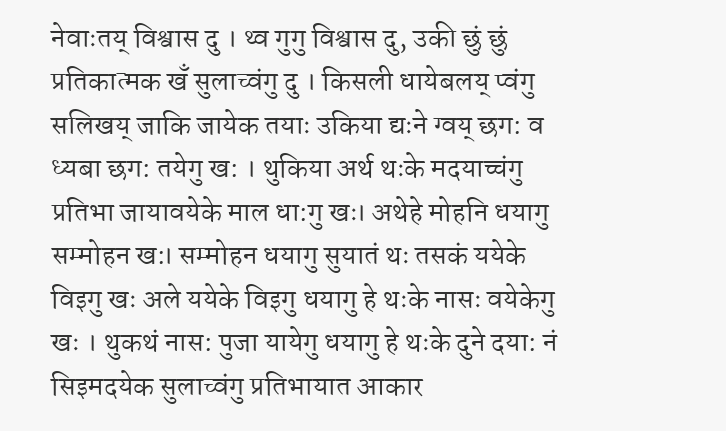नेवाःतय्‌ विश्वास दु । थ्व गुगु विश्वास दु, उकी छुं छुं प्रतिकात्मक खँ सुलाच्वंगु दु । किसली धायेबलय्‌ प्वंगु सलिखय्‌ जाकि जायेक तयाः उकिया द्यःने ग्वय्‌ छग: व ध्यबा छग: तयेगु ख: । थुकिया अर्थ थःके मदयाच्चंगु प्रतिभा जायावयेके माल धा:गु खः। अथेहे मोहनि धयागु सम्मोहन ख:। सम्मोहन धयागु सुयातं थः तसकं ययेके विइगु खः अले ययेके विइगु धयागु हे थःके नासः वयेकेगु खः । थुकथं नास: पुजा यायेगु धयागु हे थःके दुने दया: नं सिइमदयेक सुलाच्वंगु प्रतिभायात आकार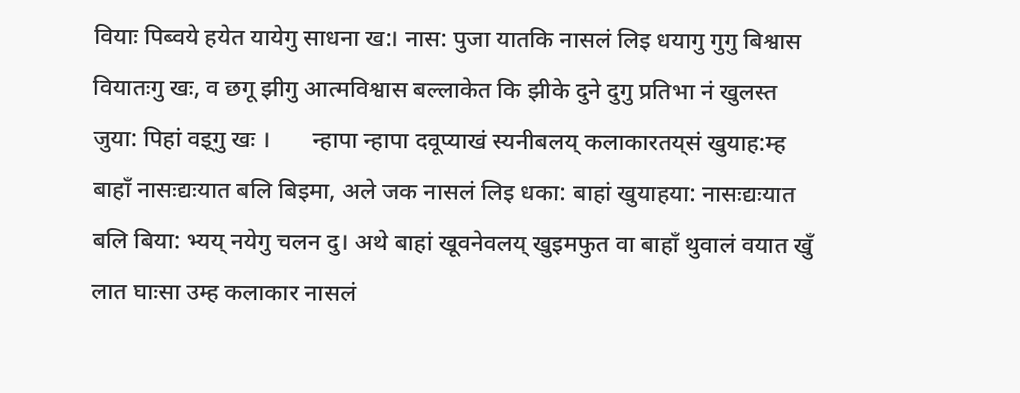वियाः पिब्वये हयेत यायेगु साधना ख:। नास: पुजा यातकि नासलं लिइ धयागु गुगु बिश्वास वियातःगु खः, व छगू झीगु आत्मविश्वास बल्लाकेत कि झीके दुने दुगु प्रतिभा नं खुलस्त जुया: पिहां वइ्गु खः ।       न्हापा न्हापा दवूप्याखं स्यनीबलय्‌ कलाकारतय्‌सं खुयाह:म्ह बाहाँ नासःद्यःयात बलि बिइमा, अले जक नासलं लिइ धका: बाहां खुयाहया: नासःद्यःयात बलि बिया: भ्यय्‌ नयेगु चलन दु। अथे बाहां खूवनेवलय्‌ खुइमफुत वा बाहाँ थुवालं वयात खुँ लात घाःसा उम्ह कलाकार नासलं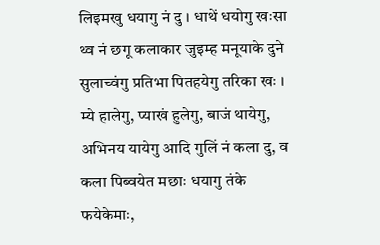लिइमखु धयागु नं दु । धाथें धयोगु खःसा थ्व नं छगू कलाकार जुइम्ह मनूयाके दुने सुलाच्वंगु प्रतिभा पितहयेगु तरिका खः । म्ये हालेगु, प्याखं हुलेगु, बाजं थायेगु, अभिनय यायेगु आदि गुलिं नं कला दु, व कला पिब्वयेत मछाः धयागु तंके फयेकेमाः,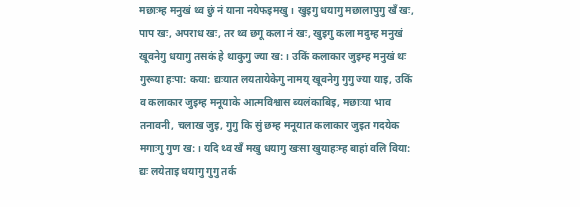मछाःम्ह मनुखं थ्व छुं नं याना नयेफइमखु । खुइगु धयागु मछालापुगु खँ खः, पाप खः, अपराध खः, तर थ्व छगू कला नं खः, खुइगु कला मदुम्ह मनुखं खूवनेगु धयागु तसकं हे थाकुगु ज्या ख:। उकिं कलाकार जुइम्ह मनुखं थः गुरूया हःपा: कया: द्यःयात लयतायेकेगु नामय्‌ खूवनेगु गुगु ज्या याइ, उकिं व कलाकार जुइम्ह मनूयाके आत्मविश्वास ब्यलंकाबिइ, मछाःया भाव तनावनी, चलाख जुइ, गुगु कि सुं छम्ह मनूयात कलाकार जुइत गदयेक मगाःगु गुण ख:। यदि थ्व खँ मखु धयागु खःसा खुयाहःम्ह बाहां वलि विया: द्यः लयेताइ धयागु गुगु तर्क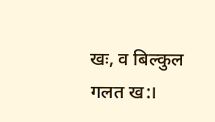खः, व बिल्कुल गलत ख:।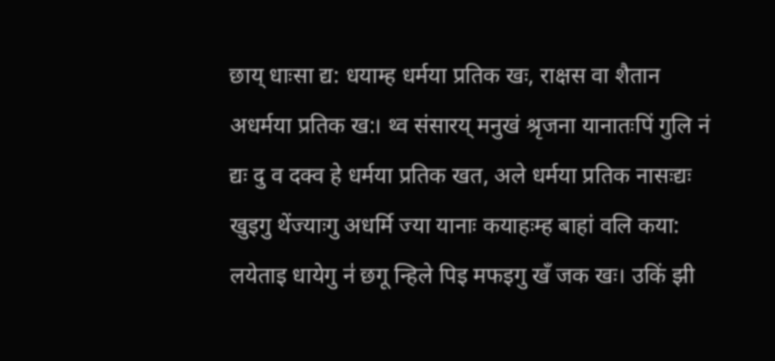छाय् धाःसा द्य: धयाम्ह धर्मया प्रतिक खः, राक्षस वा शैतान अधर्मया प्रतिक ख:। थ्व संसारय्‌ मनुखं श्रृजना यानातःपिं गुलि नं द्यः दु व दक्व हे धर्मया प्रतिक खत, अले धर्मया प्रतिक नासःद्यः खुइगु थेंज्याःगु अधर्मि ज्या यानाः कयाहःम्ह बाहां वलि कया: लयेताइ धायेगु न॑ छगू न्हिले पिइ मफइगु खँ जक खः। उकिं झी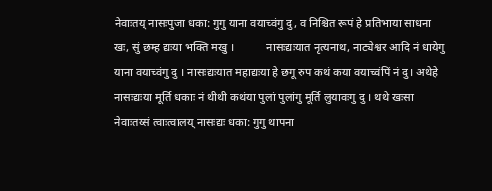नेवाःतय्‌ नासःपुजा धका: गुगु याना वयाच्वंगु दु, व निश्चित रूपं हे प्रतिभाया साधना खः, सुं छम्ह द्यःया भक्ति मखु ।           नासःद्यःयात नृत्यनाथ, नाट्येश्वर आदि नं धायेगु याना वयाच्वंगु दु । नासःद्यःयात महाद्यःया हे छगू रुप कथं कया वयाच्वंपिं नं दु। अथेहे नासःद्यःया मूर्ति धकाः नं थीथी कथंया पुलां पुलांगु मूर्ति लुयावःगु दु । थथे खःसा नेवाःतय्सं त्वाःत्वालय् नासःद्यः धका: गुगु थापना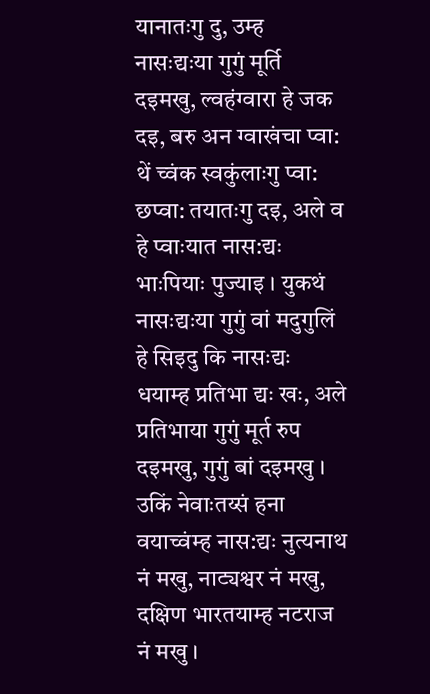यानातःगु दु, उम्ह नासःद्यःया गुगुं मूर्ति दइमखु, ल्वहंग्वारा हे जक दइ, बरु अन ग्वाखंचा प्वा: थें च्वंक स्वकुंलाःगु प्वा: छप्वा: तयातःगु दइ, अले व हे प्वाःयात नास:द्यः भाःपियाः पुज्याइ । युकथं नासःद्यःया गुगुं वां मदुगुलिं हे सिइदु कि नासःद्यः धयाम्ह प्रतिभा द्यः खः, अले प्रतिभाया गुगुं मूर्त रुप दइमखु, गुगुं बां दइमखु । उकिं नेवाःतय्सं हना वयाच्वंम्ह नास:द्यः नुत्यनाथ नं मखु, नाट्यश्वर नं मखु, दक्षिण भारतयाम्ह नटराज नं मखु ।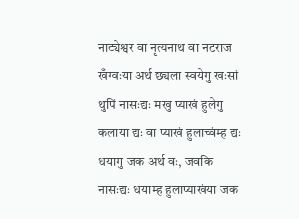नाट्येश्वर वा नृत्यनाथ वा नटराज खँग्वःया अर्थ छ्यला स्वयेगु खःसां थुपिं नासःद्यः मखु प्याखं हुलेगु कलाया द्यः वा प्याखं हुलाच्वंम्ह द्यः धयागु जक अर्थ वः, जवकि नासःद्यः धयाम्ह हुलाप्याखंया जक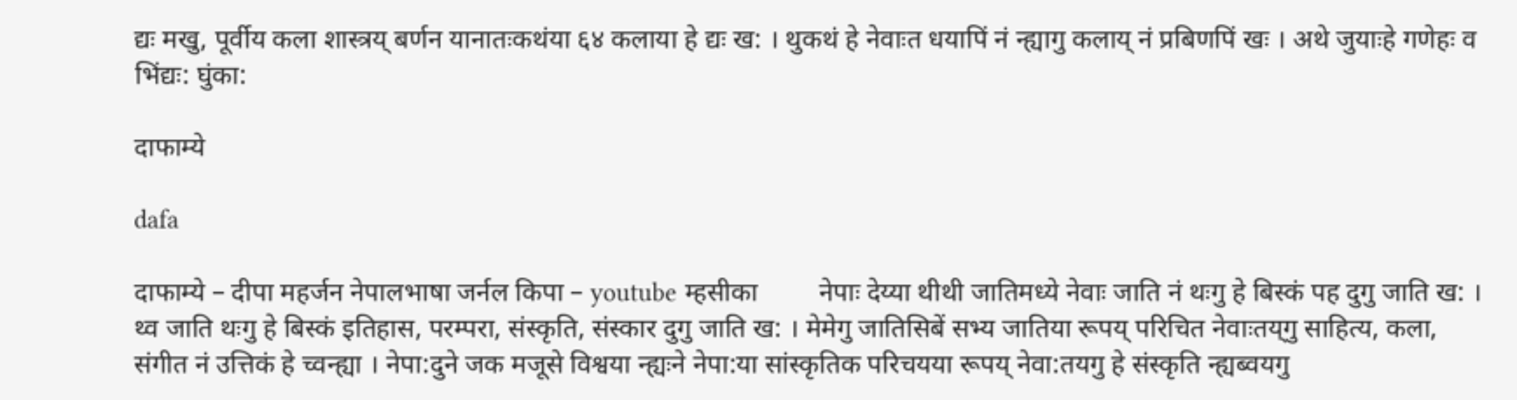द्यः मखु, पूर्वीय कला शास्त्रय्‌ बर्णन यानातःकथंया ६४ कलाया हे द्यः ख: । थुकथं हे नेवाःत धयापिं नं न्ह्यागु कलाय्‌ नं प्रबिणपिं खः । अथे जुयाःहे गणेहः व भिंद्यः: घुंका:

दाफाम्ये

dafa

दाफाम्ये – दीपा महर्जन नेपालभाषा जर्नल किपा – youtube म्हसीका         नेपाः देय्या थीथी जातिमध्ये नेवाः जाति नं थःगु हे बिस्कं पह दुगु जाति ख: । थ्व जाति थःगु हे बिस्कं इतिहास, परम्परा, संस्कृति, संस्कार दुगु जाति ख: । मेमेगु जातिसिबें सभ्य जातिया रूपय्‌ परिचित नेवाःतय्‌गु साहित्य, कला, संगीत नं उत्तिकं हे च्वन्ह्या । नेपा:दुने जक मजूसे विश्वया न्ह्यःने नेपा:या सांस्कृतिक परिचयया रूपय्‌ नेवा:तयगु हे संस्कृति न्ह्यब्वयगु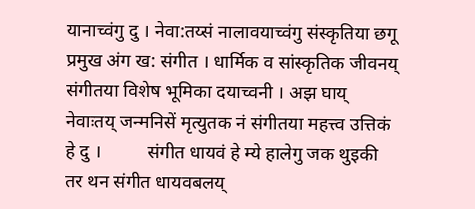यानाच्वंगु दु । नेवा:तय्सं नालावयाच्वंगु संस्कृतिया छगू प्रमुख अंग ख: संगीत । धार्मिक व सांस्कृतिक जीवनय्‌ संगीतया विशेष भूमिका दयाच्वनी । अझ घाय्‌ नेवाःतय्‌ जन्मनिसें मृत्युतक नं संगीतया महत्त्व उत्तिकं हे दु ।          संगीत धायवं हे म्ये हालेगु जक थुइकी तर थन संगीत धायवबलय्‌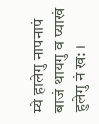म्ये हालेगु नापनापं बाजं थायगु व प्याखं हुलेगु नं ख: ।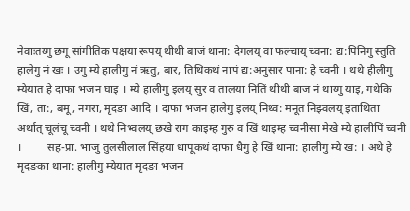नेवाःतय्गु छगू सांगीतिक पक्षया रूपय्‌ थीथी बाजं थाना: देगलय्‌ वा फल्चाय्‌ च्वना: द्य:पिनिगु स्तुति हालेगु नं खः । उगु म्ये हालीगु नं ऋतु, बार, तिथिकथं नापं द्य:अनुसार पाना: हे च्वनी । थथे हीलीगु म्येयात हे दाफा भजन घाइ । म्ये हालीगु इलय्‌ सुर व तालया नितिं थीथी बाज नं थाय्गु याइ, गथेकि खिं, ता:, बमू, नगरा, मृदङा आदि । दाफा भजन हालेगु इलय्‌ निथ्व: मनूत निझ्वलय्‌ इताथिता अर्थात्‌ चूलंचू च्वनी । थथे निभ्वलय्‌ छखे राग काइम्ह गुरु व खिं थाइम्ह च्वनीसा मेखे म्ये हालीपिं च्वनी ।         सह-प्रा. भाजु तुलसीलाल सिंहया धापूकथं दाफा धैगु हे खिं थाना: हालीगु म्ये ख: । अथे हे मृदङका थाना: हालीगु म्येयात मृदङा भजन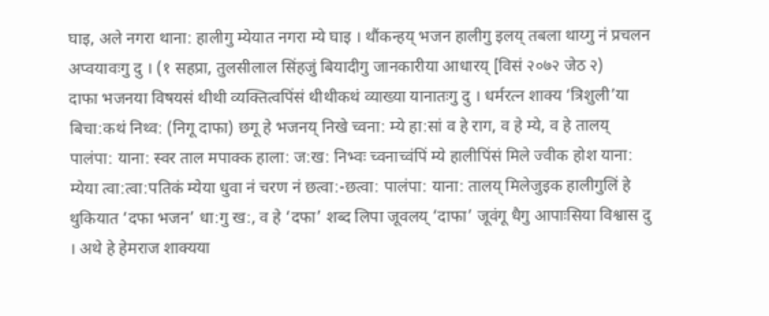घाइ, अले नगरा थाना: हालीगु म्येयात नगरा म्ये घाइ । थौंकन्हय्‌ भजन हालीगु इलय्‌ तबला थाय्गु नं प्रचलन अप्वयावःगु दु । (१ सहप्रा, तुलसीलाल सिंहजुं बियादीगु जानकारीया आधारय्‌ [विसं २०७२ जेठ २)      दाफा भजनया विषयसं थीथी व्यक्तित्वपिंसं थीथीकथं व्याख्या यानातःगु दु । धर्मरत्न शाक्य ‘त्रिशुली’या बिचा:कथं निथ्व: (निगू दाफा) छगू हे भजनय्‌ निखे च्वना: म्ये हा:सां व हे राग, व हे म्ये, व हे तालय्‌ पालंपा: याना: स्वर ताल मपाक्क हाला: ज:ख: निभ्वः च्वनाच्वंपिं म्ये हालीपिंसं मिले ज्वीक होश याना: म्येया त्वा:त्वा:पतिकं म्येया धुवा नं चरण नं छत्वा:-छत्वा: पालंपा: याना: तालय्‌ मिलेजुइक हालीगुलिं हे थुकियात ‘दफा भजन’ धा:गु ख:, व हे ‘दफा’ शब्द लिपा जूवलय्‌ ‘दाफा’ जूवंगू धैगु आपाःसिया विश्वास दु । अथे हे हेमराज शाक्यया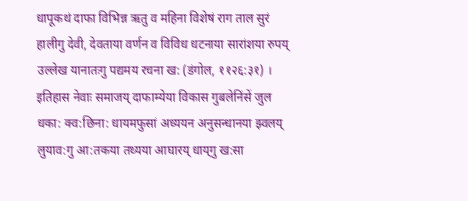धापूकथं दाफा विभिन्न ऋतु व महिना विशेषं राग ताल सुरं हालीगु देवी, देवताया वर्णन व विविध धटनाया सारांशया रुपय्‌ उल्लेख यानातःगु पद्यमय रचना ख: (डंगोल, ११२६:३१) । इतिहास नेवाः समाजय् दाफाम्येया विकास गुबलेनिंसें जुल धका: क्व:छिना: धायमफुसां अध्ययन अनुसन्धानया झ्वलय्‌ लुयाव:गु आ:तकया तथ्यया आघारय्‌ धाय्‌गु ख:सा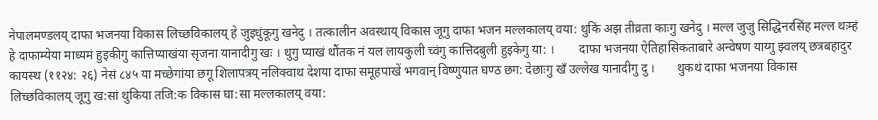नेपालमण्डलय्‌ दाफा भजनया विकास लिच्छविकालय्‌ हे जुइधुंकूगु खनेदु । तत्कालीन अवस्थाय्‌ विकास जूगु दाफा भजन मल्लकालय्‌ वया: थुकिं अझ तीव्रता काःगु खनेदु । मल्ल जुजु सिद्धिनरसिंह मल्ल थःम्हं हे दाफाम्येया माध्यमं हुइकीगु कात्तिप्याखंया सृजना यानादीगु खः । थुगु प्याखं थौंतक नं यल लायकुली च्वंगु कात्तिदबुली हुइकेगु या: ।        दाफा भजनया ऐतिहासिकताबारे अन्वेषण याय्गु झ्वलय्‌ छत्रबहादुर कायस्थ (११२४: २६) नेसं ८४५ या मच्छेगांया छगू शिलापत्रय्‌ नलिक्वाथ देशया दाफा समूहपाखें भगवान्‌ विष्णुयात घण्ठ छग: देछाःगु खँ उल्लेख यानादीगु दु ।       थुकथं दाफा भजनया विकास लिच्छविकालय्‌ जूगु ख:सां थुकिया तजि:क विकास घा:सा मल्लकालय्‌ वया: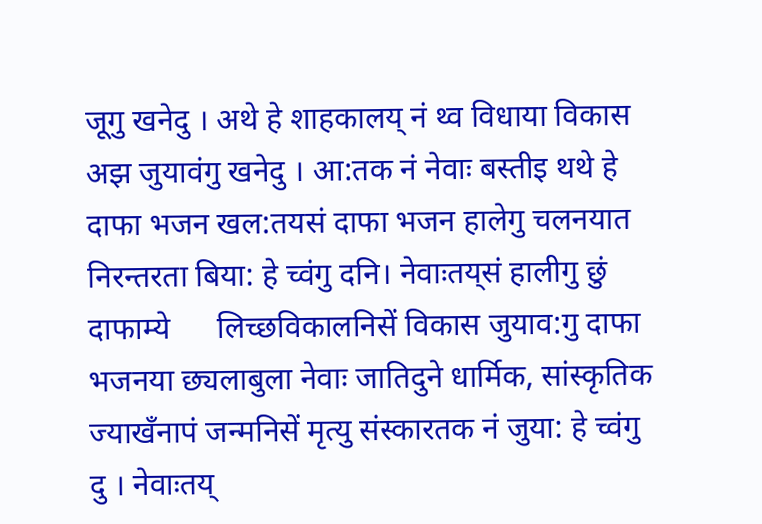जूगु खनेदु । अथे हे शाहकालय्‌ नं थ्व विधाया विकास अझ जुयावंगु खनेदु । आ:तक नं नेवाः बस्तीइ थथे हे दाफा भजन खल:तयसं दाफा भजन हालेगु चलनयात निरन्तरता बिया: हे च्वंगु दनि। नेवाःतय्‌सं हालीगु छुं दाफाम्ये      लिच्छविकालनिसें विकास जुयाव:गु दाफा भजनया छ्यलाबुला नेवाः जातिदुने धार्मिक, सांस्कृतिक ज्याखँनापं जन्मनिसें मृत्यु संस्कारतक नं जुया: हे च्वंगु दु । नेवाःतय्‌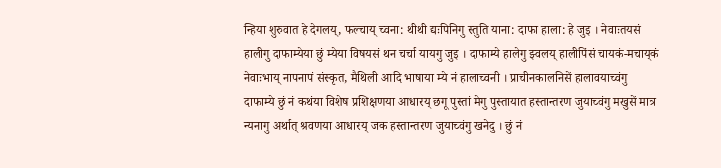न्हिया शुरुवात हे देगलय्‌, फल्चाय्‌ च्वना: थीथी द्यःपिनिगु स्तुति याना: दाफा हाला: हे जुइ । नेवाःतयसं हालीगु दाफाम्येया छुं म्येया विषयसं थन चर्चा यायगु जुइ । दाफाम्ये हालेगु झ्वलय्‌ हालीपिंसं चायकं-मचाय्‌कं नेवाःभाय्‌ नापनापं संस्कृत, मैथिली आदि भाषाया म्ये नं हालाच्वनी । प्राचीनकालनिसें हालावयाच्वंगु दाफाम्ये छुं नं कथंया विशेष प्रशिक्षणया आधारय् छगू पुस्तां मेगु पुस्तायात हस्तान्तरण जुयाच्वंगु मखुसें मात्र न्यनागु अर्थात्‌ श्रवणया आधारय्‌ जक हस्तान्तरण जुयाच्वंगु खनेदु । छुं नं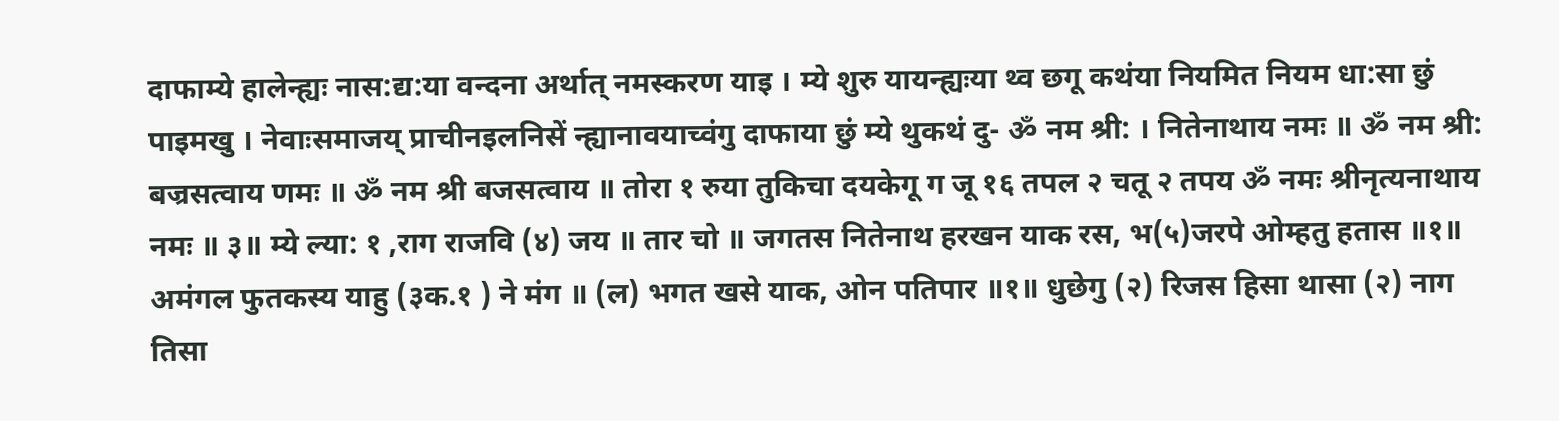दाफाम्ये हालेन्ह्यः नास:द्य:या वन्दना अर्थात्‌ नमस्करण याइ । म्ये शुरु यायन्ह्यःया थ्व छगू कथंया नियमित नियम धा:सा छुं पाइमखु । नेवाःसमाजय्‌ प्राचीनइलनिसें न्ह्यानावयाच्वंगु दाफाया छुं म्ये थुकथं दु- ॐ नम श्री: । नितेनाथाय नमः ॥ ॐ नम श्री: बज्रसत्वाय णमः ॥ ॐ नम श्री बजसत्वाय ॥ तोरा १ रुया तुकिचा दयकेगू ग जू १६ तपल २ चतू २ तपय ॐ नमः श्रीनृत्यनाथाय नमः ॥ ३॥ म्ये ल्या: १ ,राग राजवि (४) जय ॥ तार चो ॥ जगतस नितेनाथ हरखन याक रस, भ(५)जरपे ओम्हतु हतास ॥१॥ अमंगल फुतकस्य याहु (३क.१ ) ने मंग ॥ (ल) भगत खसे याक, ओन पतिपार ॥१॥ धुछेगु (२) रिजस हिसा थासा (२) नाग तिसा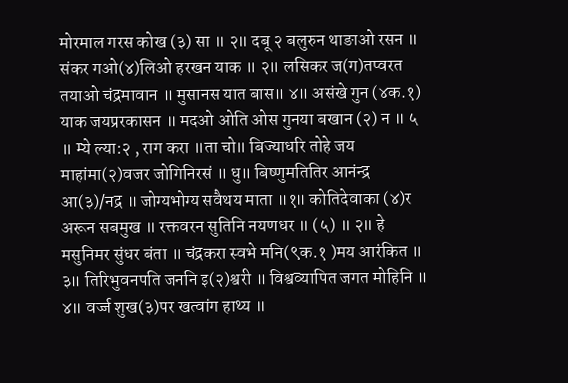मोरमाल गरस कोख (३) सा ॥ २॥ दबू २ बलुरुन थाङाओ रसन ॥ संकर गओ(४)लिओ हरखन याक ॥ २॥ लसिकर ज(ग)तप्वरत तयाओ चंद्रमावान ॥ मुसानस यात बास॥ ४॥ असंखे गुन (४क.१) याक जयप्ररकासन ॥ मदओ ओति ओस गुनया बखान (२) न ॥ ५ ॥ म्ये ल्या:२ , राग करा ॥ता चो॥ बिज्याधरि तोहे जय माहांमा(२)वजर जोगिनिरसं ॥ धु॥ बिष्णुमतितिर आनंन्द्र आ(३)/नद्र ॥ जोग्यभोग्य सवैथय माता ॥१॥ कोतिदेवाका (४)र अरून सबमुख ॥ रक्तवरन सुतिनि नयणधर ॥ (५) ॥ २॥ हे मसुनिमर सुंधर बंता ॥ चंद्रकरा स्वभे मनि(९क.१ )मय आरंकित ॥ ३॥ तिरिभुवनपति जननि इ(२)श्वरी ॥ विश्वव्यापित जगत मोहिनि ॥ ४॥ वर्ज्ज शुख(३)पर खत्वांग हाथ्य ॥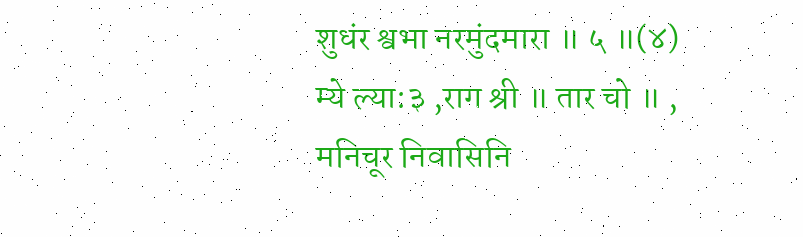शुधंर श्वभा नरमुंदमारा ॥ ५ ॥(४) म्ये ल्या:३ ,राग श्री ॥ तार चो ॥ , मनिचूर निवासिनि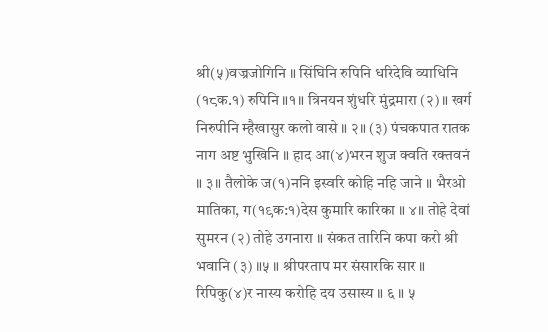श्री(५)वज्रजोगिनि ॥ सिंघिनि रुपिनि धरिदेवि व्याधिनि (१८क.१) रुपिनि ॥१॥ त्रिनयन शुंधरि मुंद्रमारा (२) ॥ खर्ग निरुपीनि म्हैखासुर कलो वासे ॥ २॥ (३) पंचकपात रातक नाग अष्ट भुखिनि ॥ हाद आ(४)भरन शुज क्वति रक्तवनं ॥ ३॥ तैलोके ज(१)ननि इस्वरि कोहि नहि जाने ॥ भैरओ मातिका, ग(१९क:१)देस कुमारि कारिका ॥ ४॥ तोहे देवां सुमरन (२) तोहे उगनारा ॥ संकत तारिनि कपा करो श्री भवानि (३) ॥५ ॥ श्रीपरताप मर संसारकि सार ॥ रिपिकु(४)र नास्य करोहि दय उसास्य ॥ ६ ॥ ५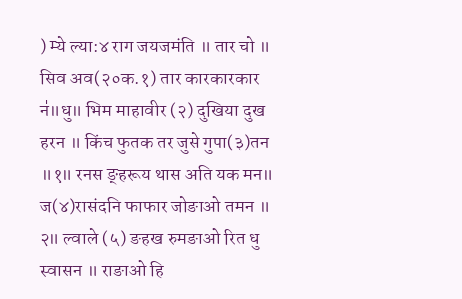) म्ये ल्या:४ राग जयजमंति ॥ तार चो ॥ सिव अव(२०क.१) तार कारकारकार न॑॥धु॥ भिम माहावीर (२) दुखिया दुख हरन ॥ किंच फुतक तर जुसे गुपा(३)तन ॥१॥ रनस ङ्हरूय थास अति यक मन॥ ज(४)रासंदनि फाफार जोङाओ तमन ॥ २॥ ल्वाले (५) ङहख रुमङाओ रित धु स्वासन ॥ राङाओ हि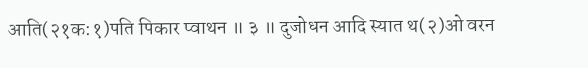आति(२१क:१)पति पिकार प्वाथन ॥ ३ ॥ दुजोधन आदि स्यात थ(२)ओ वरन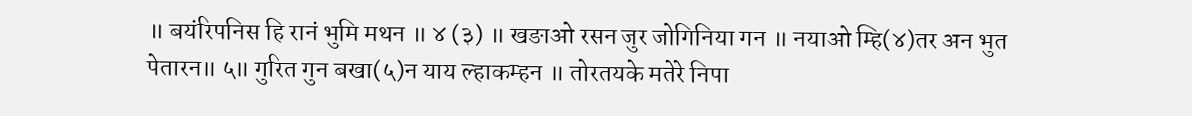॥ बयंरिपनिस हि रानं भुमि मथन ॥ ४ (३) ॥ खङाओ रसन जुर जोगिनिया गन ॥ नयाओ म्हि(४)तर अन भुत पेतारन॥ ५॥ गुरित गुन बखा(५)न याय ल्हाकम्हन ॥ तोरतयके मतेरे निपा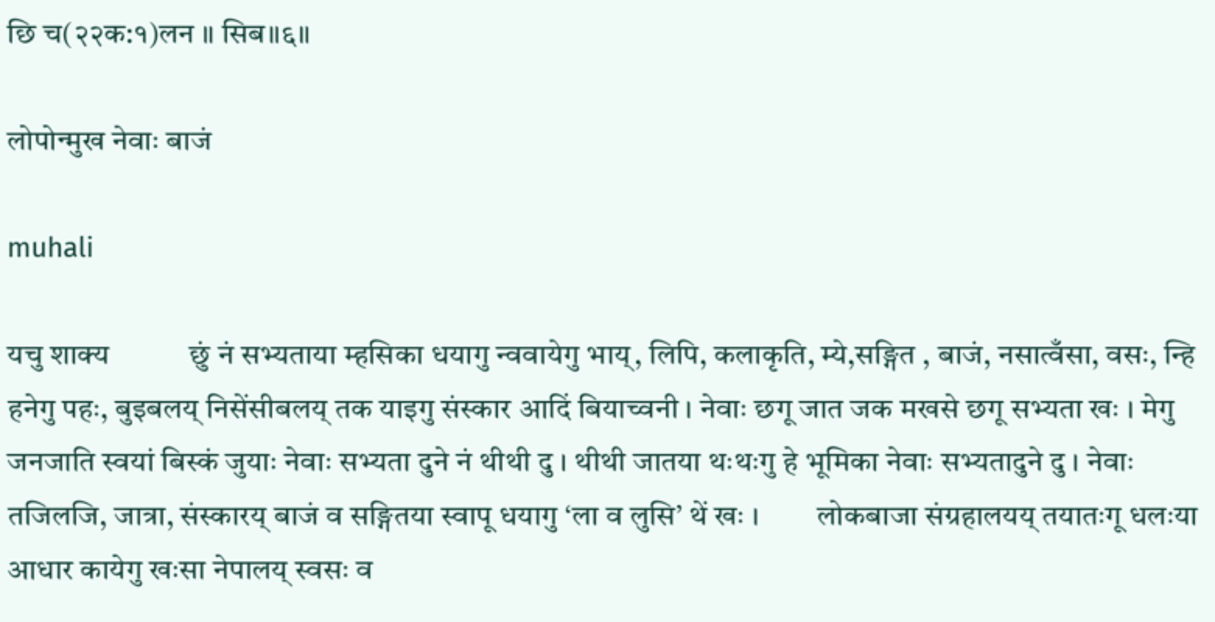छि च(२२क:१)लन ॥ सिब॥६॥

लोपोन्मुख नेवाः बाजं

muhali

यचु शाक्य           छुं नं सभ्यताया म्हसिका धयागु न्ववायेगु भाय्, लिपि, कलाकृति, म्ये,सङ्गित , बाजं, नसात्वँसा, वसः, न्हि हनेगु पहः, बुइबलय् निसेंसीबलय् तक याइगु संस्कार आदिं बियाच्वनी । नेवाः छगू जात जक मखसे छगू सभ्यता खः । मेगु जनजाति स्वयां बिस्कं जुयाः नेवाः सभ्यता दुने नं थीथी दु । थीथी जातया थःथःगु हे भूमिका नेवाः सभ्यतादुने दु । नेवाः तजिलजि, जात्रा, संस्कारय् बाजं व सङ्गितया स्वापू धयागु ‘ला व लुसि’ थें खः ।        लोकबाजा संग्रहालयय् तयातःगू धलःया आधार कायेगु खःसा नेपालय् स्वसः व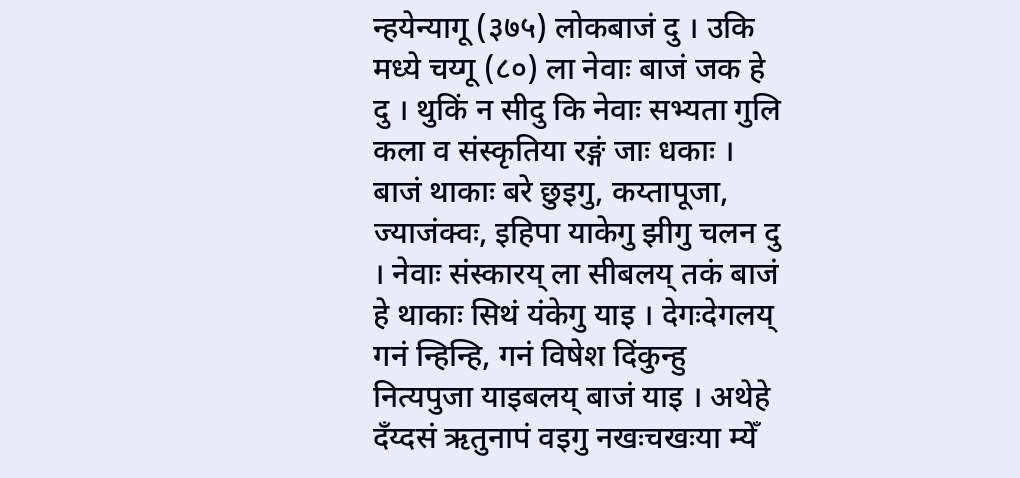न्हयेन्यागू (३७५) लोकबाजं दु । उकि मध्ये चय्गू (८०) ला नेवाः बाजं जक हे दु । थुकिं न सीदु कि नेवाः सभ्यता गुलि कला व संस्कृतिया रङ्गं जाः धकाः । बाजं थाकाः बरे छुइगु, कय्तापूजा, ज्याजंक्वः, इहिपा याकेगु झीगु चलन दु । नेवाः संस्कारय् ला सीबलय् तकं बाजं हे थाकाः सिथं यंकेगु याइ । देगःदेगलय् गनं न्हिन्हि, गनं विषेश दिंकुन्हु नित्यपुजा याइबलय् बाजं याइ । अथेहे दँय्दसं ऋतुनापं वइगु नखःचखःया म्येँ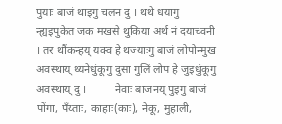पुयाः बाजं थाइगु चलन दु । थथे धयागु न्ह्यइपुकेत जक मखसे थुकिया अर्थ नं दयाच्वनी । तर थौंकन्हय् यक्व हे थज्याःगु बाजं लोपोन्मुख अवस्थाय् थ्यनेधुंकूगु दुसा गुलिं लोप हे जुइधुंकूगु अवस्थाय् दु ।          नेवाः बाजनय् पुइगु बाजं पोंगा, पँय्ताः, काहाः(काः), नेकू, मुहाली,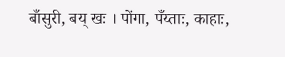बाँसुरी, बय् खः । पोंगा, पँय्ताः, काहाः,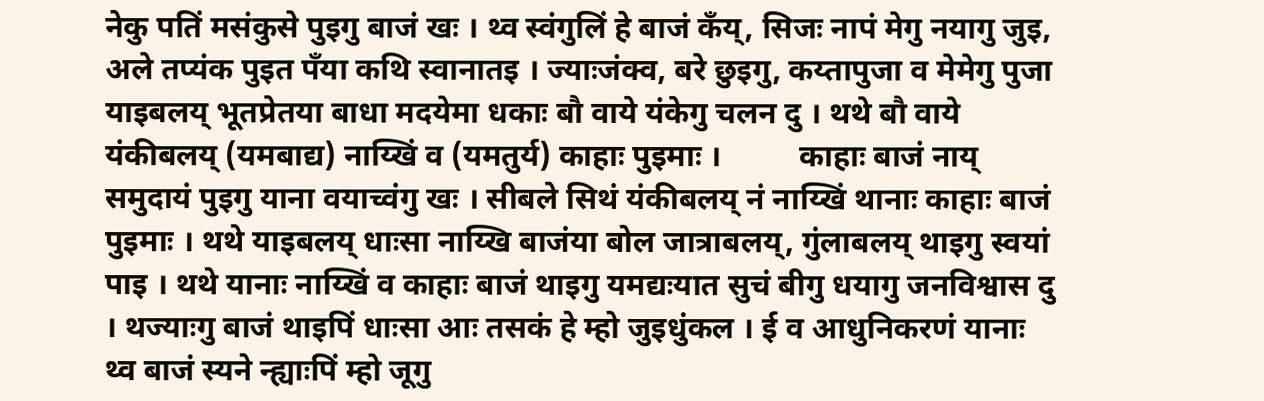नेकु पतिं मसंकुसे पुइगु बाजं खः । थ्व स्वंगुलिं हे बाजं कँय्, सिजः नापं मेगु नयागु जुइ, अले तप्यंक पुइत पँया कथि स्वानातइ । ज्याःजंक्व, बरे छुइगु, कय्तापुजा व मेमेगु पुजा याइबलय् भूतप्रेतया बाधा मदयेमा धकाः बौ वाये यंकेगु चलन दु । थथे बौ वाये यंकीबलय् (यमबाद्य) नाय्खिं व (यमतुर्य) काहाः पुइमाः ।          काहाः बाजं नाय् समुदायं पुइगु याना वयाच्वंगु खः । सीबले सिथं यंकीबलय् नं नाय्खिं थानाः काहाः बाजं पुइमाः । थथे याइबलय् धाःसा नाय्खि बाजंया बोल जात्राबलय्, गुंलाबलय् थाइगु स्वयां पाइ । थथे यानाः नाय्खिं व काहाः बाजं थाइगु यमद्यःयात सुचं बीगु धयागु जनविश्वास दु । थज्याःगु बाजं थाइपिं धाःसा आः तसकं हे म्हो जुइधुंकल । ई व आधुनिकरणं यानाः थ्व बाजं स्यने न्ह्याःपिं म्हो जूगु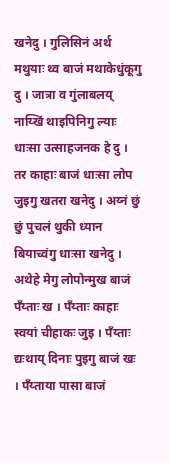खनेदु । गुलिसिनं अर्थ मथुयाः थ्व बाजं मथाकेधुंकूगु दु । जात्रा व गुंलाबलय् नाय्खिं थाइपिनिगु ल्याः धाःसा उत्साहजनक हे दु । तर काहाः बाजं धाःसा लोप जुइगु खतरा खनेदु । अय्नं छुं छुं पुचलं थुकी ध्यान बियाच्वंगु धाःसा खनेदु ।           अथेहे मेगु लोपोन्मुख बाजं पँय्ताः ख । पँय्ताः काहाः स्वयां चीहाकः जुइ । पँय्ताः द्यःथाय् दिनाः पुइगु बाजं खः । पँय्ताया पासा बाजं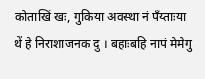कोताखिं खः, गुकिया अवस्था नं पँय्ताःया थें हे निराशाजनक दु । बहाःबहि नापं मेमेगु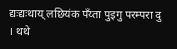द्यःद्यःथाय् लछियंक पँय्ता पुइगु परम्परा दु । थथे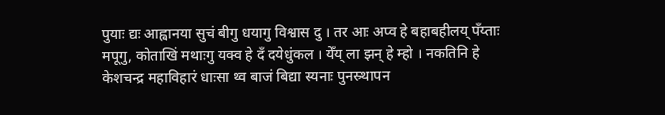पुयाः द्यः आह्वानया सुचं बीगु धयागु विश्वास दु । तर आः अप्व हे बहाबहीलय् पँय्ताः मपूगु, कोताखिं मथाःगु यक्व हे दँ दयेधुंकल । येँय् ला झन् हे म्हो । नकतिनि हे केशचन्द्र महाविहारं धाःसा थ्व बाजं बिद्या स्यनाः पुनस्र्थापन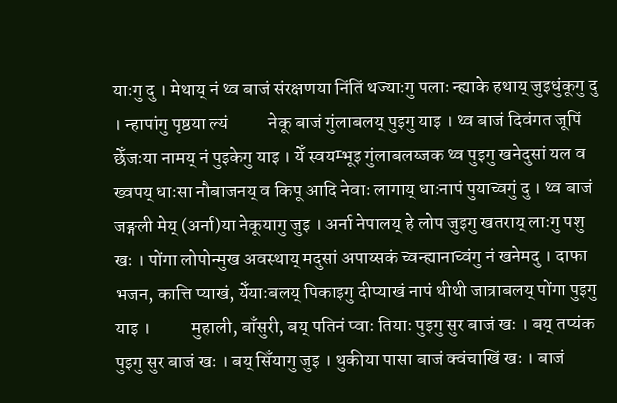याःगु दु । मेथाय् नं थ्व बाजं संरक्षणया निंतिं थज्याःगु पलाः न्ह्याके हथाय् जुइधुंकूगु दु । न्हापांगु पृष्ठया ल्यं           नेकू बाजं गुंलाबलय् पुइगु याइ । थ्व बाजं दिवंगत जूपिं छेँजःया नामय् नं पुइकेगु याइ । येँ स्वयम्भूइ गुंलाबलय्जक थ्व पुइगु खनेदुसां यल व ख्वपय् धाःसा नौबाजनय् व किपू आदि नेवाः लागाय् धाःनापं पुयाच्वगुं दु । थ्व बाजं जङ्गली मेय् (अर्ना)या नेकूयागु जुइ । अर्ना नेपालय् हे लोप जुइगु खतराय् लाःगु पशु खः । पोंगा लोपोन्मुख अवस्थाय् मदुसां अपाय्सकं च्वन्ह्यानाच्वंगु नं खनेमदु । दाफा भजन, कात्ति प्याखं, येँयाःबलय् पिकाइगु दीप्याखं नापं थीथी जात्राबलय् पोंगा पुइगु याइ ।           मुहाली, बाँसुरी, बय् पतिनं प्वाः तियाः पुइगु सुर बाजं खः । बय् तप्यंक पुइगु सुर बाजं खः । बय् सिँयागु जुइ । थुकीया पासा बाजं क्वंचाखिं खः । बाजं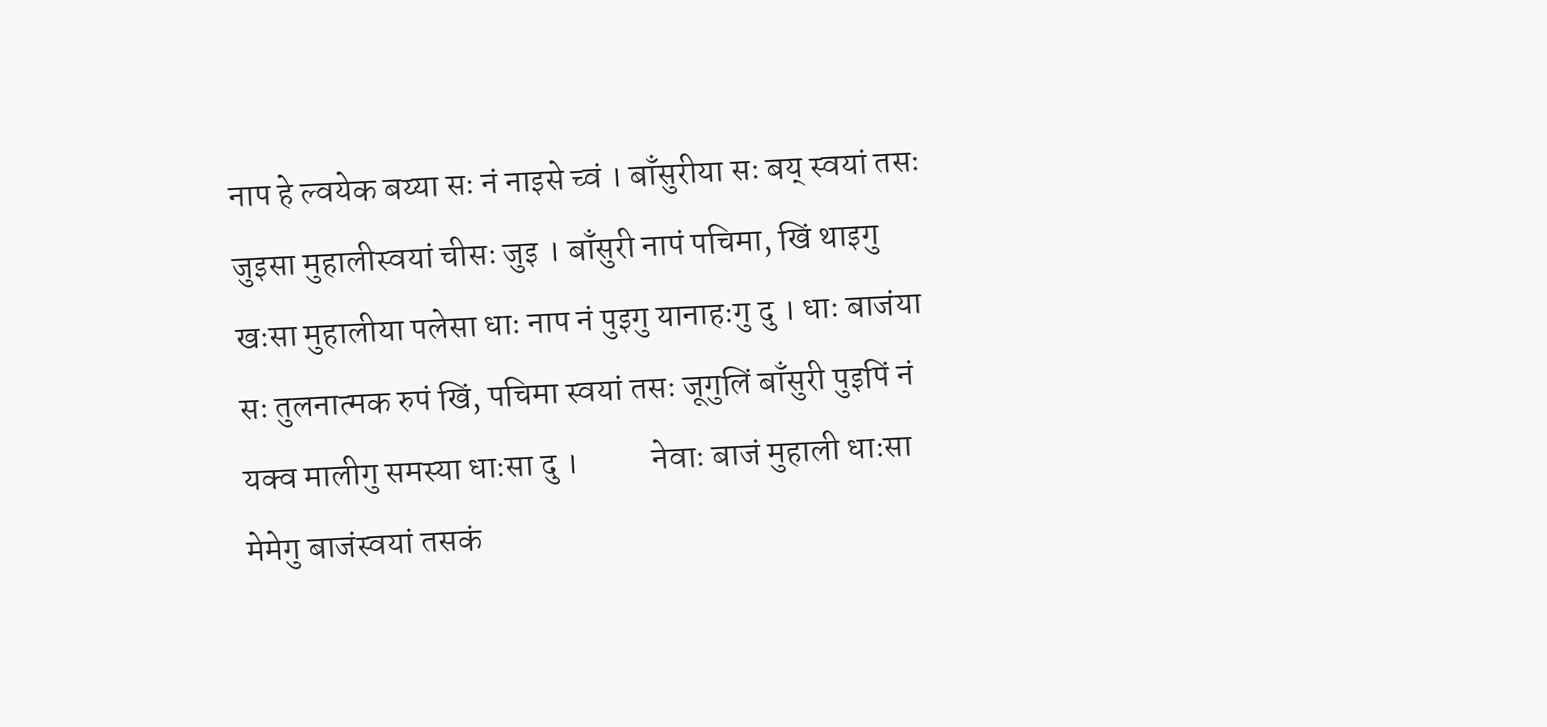नाप हे ल्वयेक बय्या सः नं नाइसे च्वं । बाँसुरीया सः बय् स्वयां तसः जुइसा मुहालीस्वयां चीसः जुइ । बाँसुरी नापं पचिमा, खिं थाइगु खःसा मुहालीया पलेसा धाः नाप नं पुइगु यानाहःगु दु । धाः बाजंया सः तुलनात्मक रुपं खिं, पचिमा स्वयां तसः जूगुलिं बाँसुरी पुइपिं नं यक्व मालीगु समस्या धाःसा दु ।           नेवाः बाजं मुहाली धाःसा मेमेगु बाजंस्वयां तसकं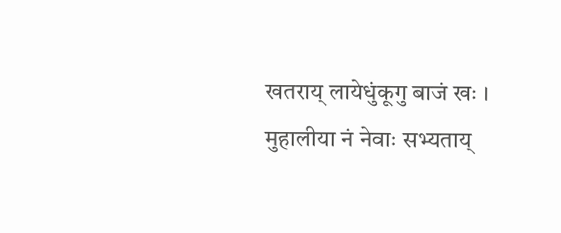खतराय् लायेधुंकूगु बाजं खः । मुहालीया नं नेवाः सभ्यताय्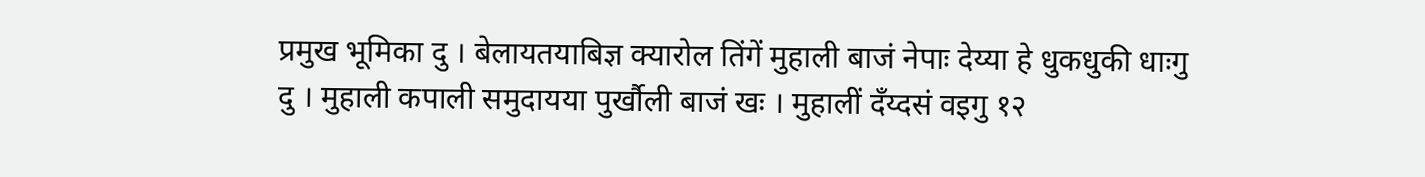प्रमुख भूमिका दु । बेलायतयाबिज्ञ क्यारोल तिंगें मुहाली बाजं नेपाः देय्या हे धुकधुकी धाःगु दु । मुहाली कपाली समुदायया पुर्खौली बाजं खः । मुहालीं दँय्दसं वइगु १२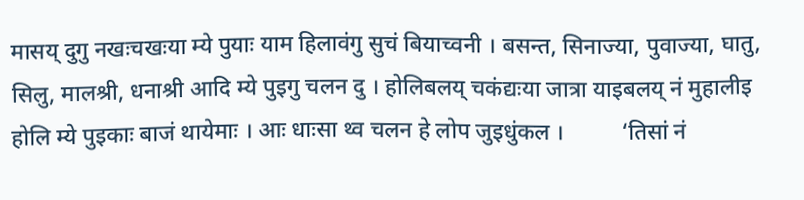मासय् दुगु नखःचखःया म्ये पुयाः याम हिलावंगु सुचं बियाच्वनी । बसन्त, सिनाज्या, पुवाज्या, घातु, सिलु, मालश्री, धनाश्री आदि म्ये पुइगु चलन दु । होलिबलय् चकंद्यःया जात्रा याइबलय् नं मुहालीइ होलि म्ये पुइकाः बाजं थायेमाः । आः धाःसा थ्व चलन हे लोप जुइधुंकल ।          ‘तिसां नं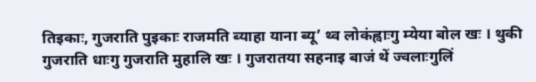तिइकाः, गुजराति पुइकाः राजमति ब्याहा याना ब्यू’ थ्व लोकंह्वाःगु म्येया बोल खः । थुकी गुजराति धाःगु गुजराति मुहालि खः । गुजरातया सहनाइ बाजं थें ज्वलाःगुलिं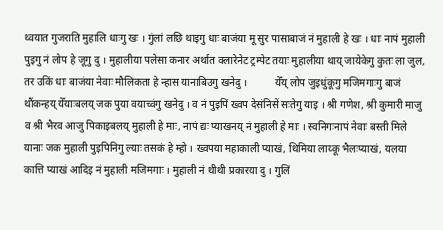थ्वयात गुजराति मुहालि धाःगु खः । गुंलां लछि थाइगु धाः बाजंया मू सुर पासाबाजं नं मुहाली हे खः । धाः नापं मुहाली पुइगु नं लोप हे जूगु दु । मुहालीया पलेसा कनार अर्थात क्लारेनेट ट्रम्पेट तयाः मुहालीया थाय् जायेकेगु कुतः ला जुल, तर उकिं धाः बाजंया नेवाः मौलिकता हे न्हास यानाबिउगु खनेदु ।           येँय् लोप जुइधुंकूगु मजिमगाःगु बाजं थौंकन्हय् येँयाःबलय् जक पुया वयाच्वंगु खनेदु । व नं पुइपिं ख्वप देसंनिसें सःतेगु याइ । श्री गणेश, श्री कुमारी माजु व श्री भैरव आजु पिकाइबलय् मुहाली हे माः, नापं द्यः प्याखनय् नं मुहाली हे माः । स्वनिगःनापं नेवाः बस्ती मिले यानाः जक मुहाली पुइपिनिगु ल्याः तसकं हे म्हो । ख्वपया महाकाली प्याखं, थिमिया लाय्कू भैलःप्याखं, यलया कात्ति प्याखं आदिइ नं मुहाली मजिमगाः । मुहाली नं थीथी प्रकारया दु । गुलिं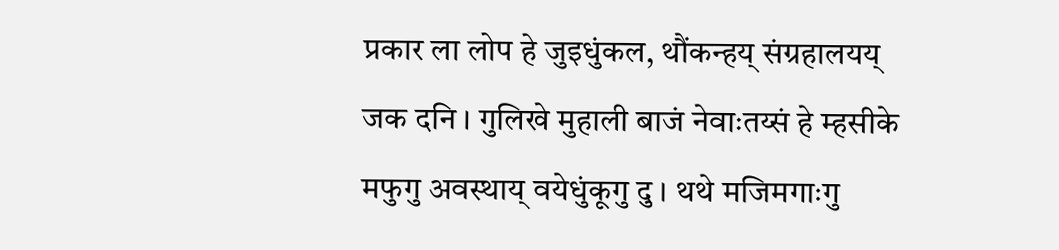प्रकार ला लोप हे जुइधुंकल, थौंकन्हय् संग्रहालयय् जक दनि । गुलिखे मुहाली बाजं नेवाःतय्सं हे म्हसीके मफुगु अवस्थाय् वयेधुंकूगु दु । थथे मजिमगाःगु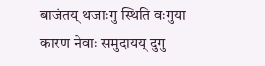बाजंतय् थजाःगु स्थिति वःगुया कारण नेवाः समुदायय् दुगु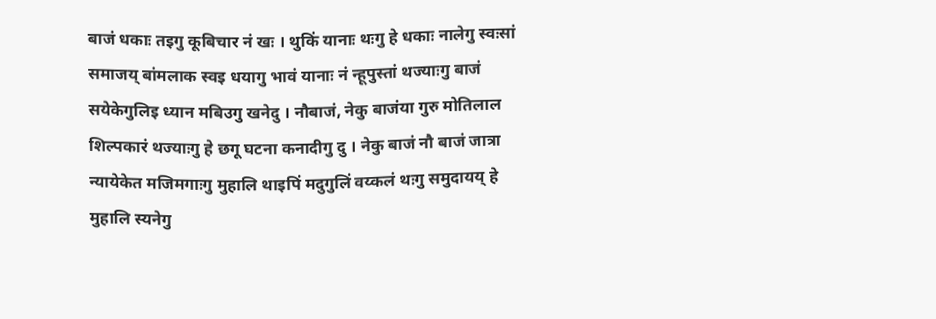बाजं धकाः तइगु कूबिचार नं खः । थुकिं यानाः थःगु हे धकाः नालेगु स्वःसां समाजय् बांमलाक स्वइ धयागु भावं यानाः नं न्हूपुस्तां थज्याःगु बाजं सयेकेगुलिइ ध्यान मबिउगु खनेदु । नौबाजं, नेकु बाजंया गुरु मोतिलाल शिल्पकारं थज्याःगु हे छगू घटना कनादीगु दु । नेकु बाजं नौ बाजं जात्रा न्यायेकेत मजिमगाःगु मुहालि थाइपिं मदुगुलिं वय्कलं थःगु समुदायय् हे मुहालि स्यनेगु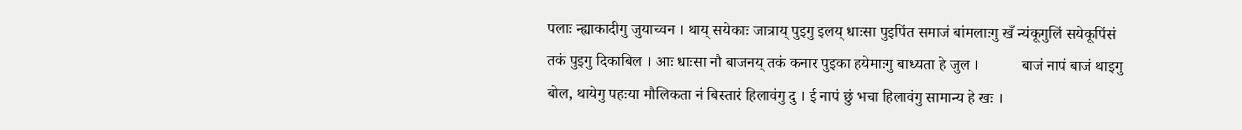पलाः न्ह्याकादीगु जुयाच्वन । थाय् सयेकाः जात्राय् पुइगु इलय् धाःसा पुइपिंत समाजं बांमलाःगु खँ न्यंकूगुलिं सयेकूपिंसं तकं पुइगु दिकाबिल । आः धाःसा नौ बाजनय् तकं कनार पुइका हयेमाःगु बाध्यता हे जुल ।           बाजं नापं बाजं थाइगु बोल, थायेगु पहःया मौलिकता नं बिस्तारं हिलावंगु दु । ई नापं छुं भचा हिलावंगु सामान्य हे खः ।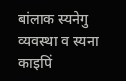बांलाक स्यनेगु व्यवस्था व स्यना काइपिं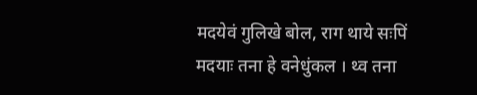मदयेवं गुलिखे बोल, राग थाये सःपिं मदयाः तना हे वनेधुंकल । थ्व तना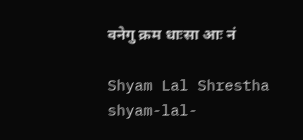वनेगु क्रम धाःसा आः नं

Shyam Lal Shrestha
shyam-lal-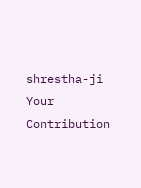shrestha-ji
Your Contribution